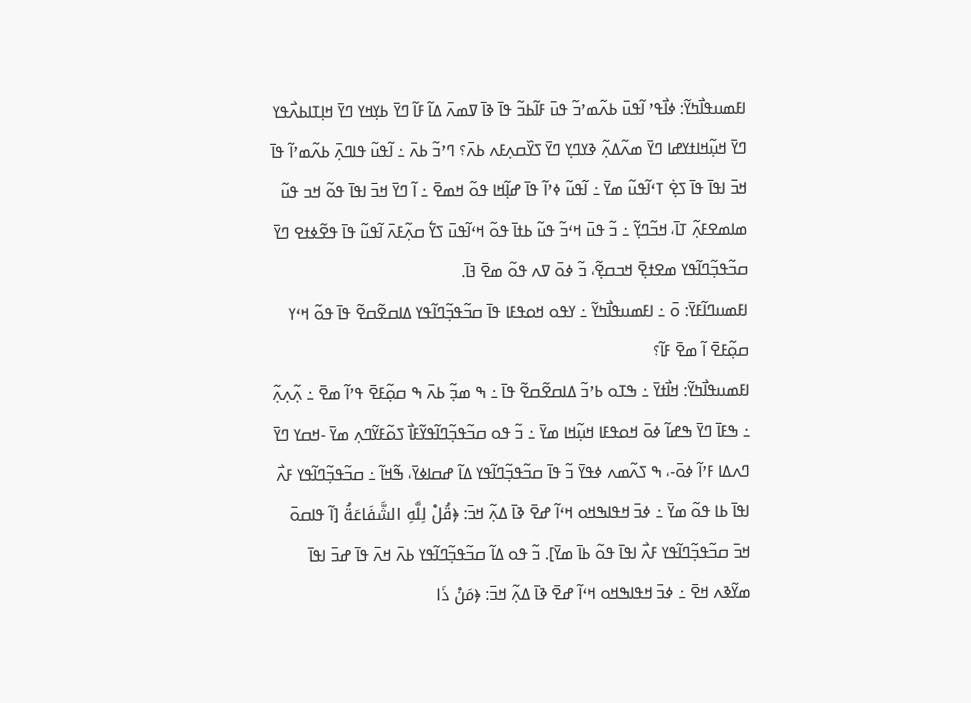ߊߓߘߎߟߊ߯ߤߌ߬: ߦߊ߯ߟߴ ߊ߬ߟߎ߫ ߕߍ߬ߘߴߏ߬ ߟߎ߫ ߓߊ߬ߕߏ߬ ߟߊ߫ ߢߊ߫ ߜߘߍ߫ ߡߊ߬ ߓߊ߬ ߣߌ߫ ߕߌ߲ߞߌ ߣߌ߫ ߞߊ߲ߠߊߕߍ߯ߟߌ ߣߌ߫ ߞߎ߲߬ߞߊߙߌߝߊ ߣߌ߫ ߘߍ߬ߡߍ߲߬ ߢߌߣߌ߲ ߣߌ߫ ߖߌ߰ߛߍ߲ߓߍ ߕߍ߫؟ ߣߴߏ߬ ߕߍ߫ ߸ ߊ߬ߟߎ߬ ߟߊߣߍ߲߫ ߕߍ߬ߘߴߊ߬ ߟߊ߫ ߞߏ߫ ߊߟߊ߫ ߟߊ߫ ߖߐ߲߭ ߠߵߊ߬ߟߎ߬ ߘߌ߫ ߸ ߊ߬ߟߎ߬ ߦߴߊ߬ ߟߊ߫ ߝߊ߲߬ߞߊ ߟߋ߬ ߞߘߐ߫ ߸ ߊ߬ ߣߌ߫ ߞߏ߫ ߊߟߊ߫ ߟߋ߬ ߞߏ ߟߎ߬ ߘߊߘߐߓߍ߲߬ ߠߊ߫، ߞߏ߬ߣߌ߲߬ ߸ ߏ߬ ߟߎ߫ ߞߵߏ߬ ߟߎ߬ ߕߙߊ߫ ߟߋ߬ ߞߵߊ߬ߟߎ߫ ߖߌ߱ ߛߍ߲߬ߓߍ߫ ߊ߬ߟߎ߬ ߟߊ߫ ߟߐ߬ߦߙߐ ߣߌ߫ ߛߏ߬ߟߏ߲߬ߣߊ߬ߟߌ ߘߐߙߐ߲߫ ߞߏߛߐ߲߬، ߏ߬ ߦߋ߫ ߜߍ ߟߋ߬ ߘߐ߫ ߔߊ߫.
ߊߓߘߎߣߊ߬ߓߌ߫: ߋ߫ ߸ ߊߓߘߎߟߊ߯ߤߌ߬ ߸ ߌߟߋ ߞߋߟߓߊ ߟߊ߫ ߛߏ߬ߟߏ߲߬ߣߊ߬ߟߌ ߡߊߛߐ߬ߛߐ߬ ߟߊ߫ ߟߋ߬ ߞߵߌ ߛߋ߲߬ߓߐ߫ ߊ߬ ߘߐ߫ ߓߊ߬؟
ߊߓߘߎߟߊ߯ߤߌ߬: ߞߊ߯ߙߌ߫ ߸ ߒߠߋ ߕߴߏ߬ ߡߊߛߐ߬ߛߐ߬ ߟߊ߫ ߸ ߒ ߘߏ߲߬ ߕߍ߫ ߒ ߛߋ߲߬ߓߐ߫ ߟߴߊ߬ ߘߐ߫ ߸ ߍ߲߬ߍ߲ߍ߲߬ ߸ ߒߓߊ߫ ߣߌ߫ ߒߝߊ߬ ߦߋ߫ ߞߋߟߓߊ ߞߎ߲߬ߞߊ ߘߌ߫ ߸ ߏ߬ ߟߋ ߛߏ߬ߟߏ߲߬ߣߊ߬ߟߌ߬ߓߊ߯ ߖߋ߬ߓߌ߬ߣߍ߲ ߘߌ߫ -ߞߛߌ ߣߌ߫ ߣߍߡߊ ߓߴߊ߬ ߦߋ߫-، ߒ ߖߍ߬ߘߍ ߦߟߌ߫ ߏ߬ ߟߊ߫ ߛߏ߬ߟߏ߲߬ߣߊ߬ߟߌ ߡߊ߬ ߝߛߊߦߌ߫، ߒ߬ߞߊ߬ ߸ ߛߏ߬ߟߏ߲߬ߣߊ߬ߟߌ ߓߍ߯ ߊߟߊ߫ ߕߊ ߟߋ߬ ߘߌ߫ ߸ ߦߏ߫ ߞߟߊߒߞߋ ߞߵߊ߬ ߝߐ߫ ߢߊ߫ ߡߍ߲߬ ߞߏ߫: ﴿قُلْ لِلَّهِ الشَّفَاعَةُ [ߊ߬ ߟߊߛߋ߫ ߞߏ߫ ߛߏ߬ߟߏ߲߬ߣߊ߬ߟߌ ߓߍ߯ ߊߟߊ߫ ߟߋ߬ ߕߊ߫ ߘߌ߫]. ߏ߬ ߟߋ ߡߊ߬ ߛߏ߬ߟߏ߲߬ߣߊ߬ߟߌ ߕߍ߫ ߞߍ߫ ߟߊ߫ ߝߏ߫ ߊߟߊ߫ ߘߌ߬ߢߍ ߞߐ߫ ߸ ߦߏ߫ ߞߟߊߒߞߋ ߞߵߊ߬ ߝߐ߫ ߢߊ߫ ߡߍ߲߬ ߞߏ߫: ﴿مَنْ ذَا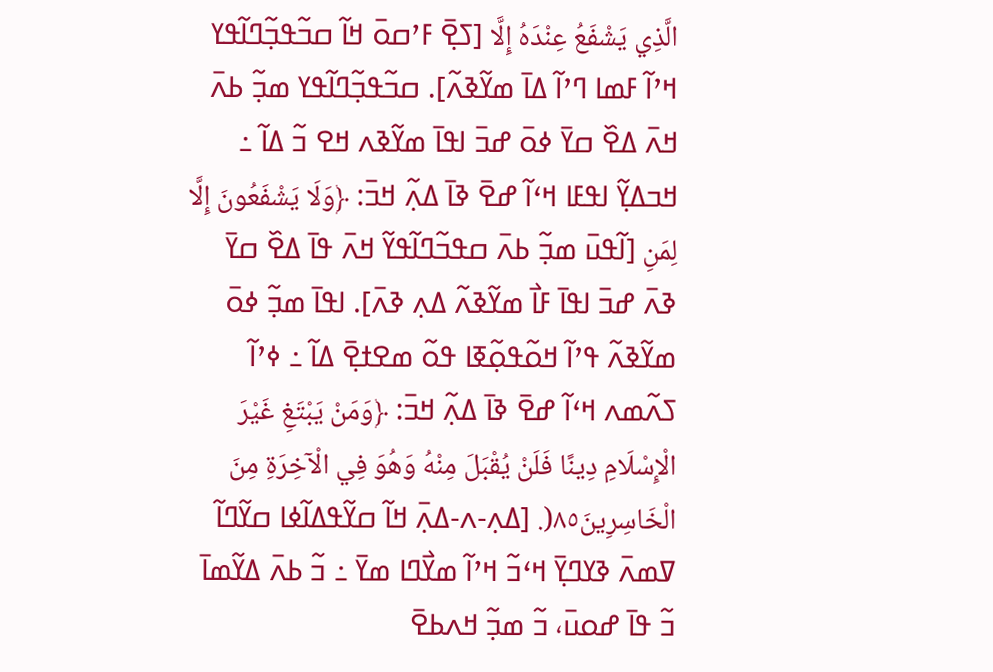الَّذِي يَشْفَعُ عِنْدَهُ إِلَّا [ߖߐ߲߫ ߓߴߛߋ߫ ߞߊ߬ ߛߏ߬ߟߏ߲߬ߣߊ߬ߟߌ ߞߴߊ߬ ߓߘߊ ߣߴߊ߬ ߡߊ߫ ߘߌ߬ߢߍ߬]. ߛߏ߬ߟߏ߲߬ߣߊ߬ߟߌ ߘߏ߲߬ ߕߍ߫ ߞߍ߫ ߡߐ߰ ߛߌ߫ ߦߋ߫ ߝߏ߫ ߊߟߊ߫ ߘߌ߬ߢߍ ߞߐ ߏ߬ ߡߊ߬ ߸ ߞߏߡߌ߲߬ ߊߟߓߊ ߞߵߊ߬ ߝߐ߫ ߢߊ߫ ߡߍ߲߬ ߞߏ߫: ﴿وَلَا يَشْفَعُونَ إِلَّا لِمَنِ [ߊ߬ߟߎ߫ ߘߏ߲߬ ߕߍ߫ ߛߟߏ߬ߣߊ߬ߟߌ߬ ߞߍ߫ ߟߊ߫ ߡߐ߰ ߛߌ߫ ߢߍ߫ ߝߏ߫ ߊߟߊ߫ ߓߊ߯ ߘߌ߬ߢߍ߬ ߡߍ߲ ߢߍ߫]. ߊߟߊ߫ ߘߏ߲߬ ߦߋ߫ ߘߌ߬ߢߍ߬ ߟߴߊ߬ ߞߋ߬ߟߋ߲߬ߧߊ ߟߋ߬ ߘߐߙߐ߲߫ ߡߊ߬ ߸ ߦߴߊ߬ ߖߍ߬ߘߍ ߞߵߊ߬ ߝߐ߫ ߢߊ߫ ߡߍ߲߬ ߞߏ߫: ﴿وَمَنْ يَبْتَغِ غَيْرَ الْإِسْلَامِ دِينًا فَلَنْ يُقْبَلَ مِنْهُ وَهُوَ فِي الْآخِرَةِ مِنَ الْخَاسِرِينَ٨٥(. [ߡߍ߲-ߍ-ߡߍ߲߫ ߞߊ߬ ߛߌ߬ߟߡߊ߬ߦߊ ߛߌ߬ߣߊ߬ ߜߘߍ߫ ߢߌߣߌ߲߫ ߞߵߏ߬ ߞߴߊ߬ ߘߌ߯ߣߊ ߘߌ߫ ߸ ߏ߬ ߕߍ߫ ߡߌ߬ߘߊ߫ ߏ߬ ߟߊ߫ ߝߋߎ߫، ߏ߬ ߘߏ߲߬ ߞߍߕߐ߫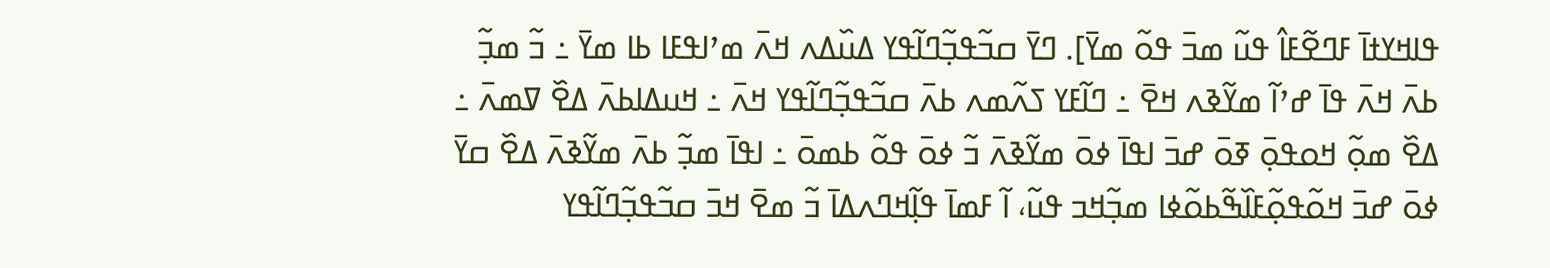ߟߊߞߌߙߊ߫ ߓߣߐ߬ߓߊ߮ ߟߎ߬ ߘߏ߫ ߟߋ߬ ߘߌ߫]. ߣߌ߫ ߛߏ߬ߟߏ߲߬ߣߊ߬ߟߌ ߡߎ߰ߡߍ ߞߍ߫ ߘߴߊߟߓߊ ߕߊ ߘߌ߫ ߸ ߏ߬ ߘߏ߲߬ ߕߍ߫ ߞߍ߫ ߟߊ߫ ߝߴߊ߬ ߘߌ߬ߢߍ ߞߐ߫ ߸ ߣߊ߬ߓߌ ߖߍ߬ߘߍ ߕߍ߫ ߛߏ߬ߟߏ߲߬ߣߊ߬ߟߌ ߞߍ߫ ߸ ߞߎߡߊߕߍ߫ ߡߐ߰ ߜߘߍ߫ ߸ ߡߐ߰ ߘߋ߲߬ ߞߋߟߋ߲߫ ߧߋ߫ ߝߏ߫ ߊߟߊ߫ ߦߋ߫ ߘߌ߬ߢߍ߫ ߏ߬ ߦߋ߫ ߟߋ߬ ߕߘߋ߫ ߸ ߊߟߊ߫ ߘߏ߲߬ ߕߍ߫ ߘߌ߬ߢߍ߫ ߡߐ߰ ߛߌ߫ ߦߋ߫ ߝߏ߫ ߞߋ߬ߟߋ߲߬ߓߊ߰ߒ߬ߕߋ߬ߦߊ ߘߏ߲߬ߞߏ ߟߎ߬، ߊ߬ ߓߘߊ߫ ߟߊ߲߬ߞߣߍߡߊ߫ ߏ߬ ߘߐ߫ ߞߏ߫ ߛߏ߬ߟߏ߲߬ߣߊ߬ߟߌ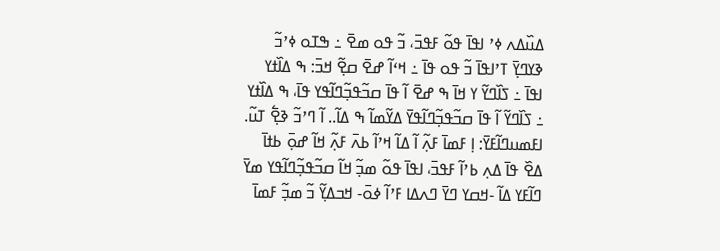ߡߎ߰ߡߍ ߦߴ ߊߟߊ߫ ߟߋ߬ ߓߟߏ߫، ߏ߬ ߟߋ ߘߐ߫ ߸ ߒߠߋ ߦߴߏ߬ ߢߌߣߌ߲߫ ߠߴߊߟߊ߫ ߏ߬ ߟߋ ߟߊ߫ ߸ ߞߵߊ߬ ߝߐ߫ ߛߐ߲߬ ߞߏ߫: ߒ ߡߊ߰ߙߌ ߊߟߊ߫ ߸ ߖߊ߰ߣߌ߬ ߌ ߞߊ߫ ߒ ߝߐ߫ ߊ߬ ߟߊ߫ ߛߏ߬ߟߏ߲߬ߣߊ߬ߟߌ ߟߊ߫، ߒ ߡߊ߰ߙߌ ߸ ߖߊ߰ߣߌ߬ ߊ߬ ߟߊ߫ ߛߏ߬ߟߏ߲߬ߣߊ߬ߟߌ߫ ߡߌ߬ߘߊ߬ ߒ ߡߊ߬.. ߊ߬ ߣߴߏ߬ ߢߐ߲߱ ߠߎ߬.
ߊߓߘߎߣߊ߬ߓߌ߫: ߊ߲ ߓߘߊ߫ ߓߍ߲߬ ߊ߬ ߡߊ߬ ߞߴߊ߬ ߕߍ߫ ߓߍ߲߬ ߞߊ߬ ߝߋ߲߫ ߕߙߊ߫ ߡߐ߰ ߟߊ߫ ߡߍ߲ ߕߴߊ߬ ߓߟߏ߫، ߊߟߊ߫ ߟߋ߬ ߘߏ߲߬ ߞߊ߬ ߛߏ߬ߟߏ߲߬ߣߊ߬ߟߌ ߘߌ߫ ߣߊ߬ߓߌ ߡߊ߬ -ߞߛߌ ߣߌ߫ ߣߍߡߊ ߓߴߊ߬ ߦߋ߫- ߞߏߡߌ߲߬ ߏ߬ ߘߏ߲߬ ߓߘߊ߫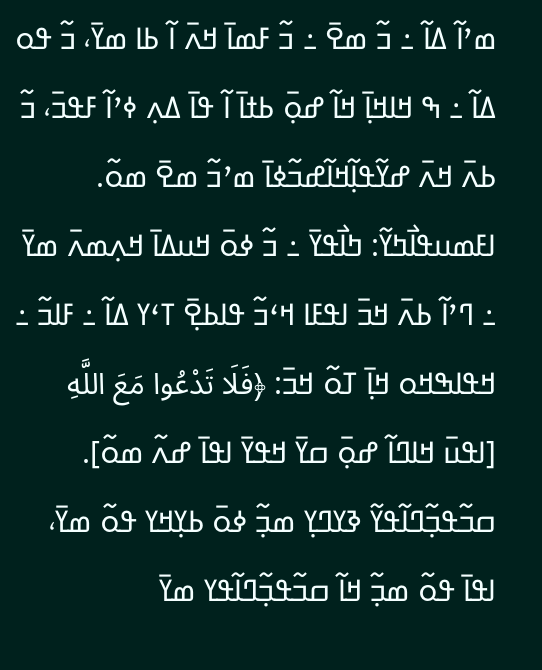ߘߴߊ߬ ߡߊ߬ ߸ ߏ߬ ߘߐ߫ ߸ ߏ߬ ߓߘߊ߫ ߞߍ߫ ߊ߬ ߕߊ ߘߌ߫، ߏ߬ ߟߋ ߡߊ߬ ߸ ߒ ߞߊߞߊ߲߫ ߞߊ߬ ߝߋ߲߫ ߕߙߊ߫ ߊ߬ ߟߊ߫ ߡߍ߲ ߦߴߊ߬ ߓߟߏ߫، ߏ߬ ߕߍ߫ ߞߍ߫ ߝߌ߬ߟߊ߲߬ߞߊ߬ߝߏ߬ߦߊ߫ ߘߴߏ߬ ߘߐ߫ ߘߋ߬.
ߊߓߘߎߟߊ߯ߤߌ߬: ߤߊ߯ߟߌ߫ ߸ ߏ߬ ߦߋ߫ ߞߎߡߊ߫ ߞߍ߲ߘߍ߫ ߘߌ߫ ߸ ߣߴߊ߬ ߕߍ߫ ߞߏ߫ ߊߟߓߊ ߞߵߏ߬ ߟߊߕߐ߲߫ ߠߵߌ ߡߊ߬ ߸ ߓߊߏ߬ ߸ ߞߟߊߒߞߋ ߞߊ߲߫ ߠߋ߬ ߞߏ߫: ﴿فَلَا تَدْعُوا مَعَ اللَّهِ [ߊߟߎ߫ ߞߊߣߊ߬ ߝߋ߲߫ ߛߌ߫ ߞߟߌ߫ ߊߟߊ߫ ߝߍ߬ ߘߋ߬]. ߛߏ߬ߟߏ߲߬ߣߊ߬ߟߌ߬ ߢߌߣߌ߲ ߘߏ߲߬ ߦߋ߫ ߕߌ߲ߞߌ ߟߋ߬ ߘߌ߫، ߊߟߊ߫ ߟߋ߬ ߘߏ߲߬ ߞߊ߬ ߛߏ߬ߟߏ߲߬ߣߊ߬ߟߌ ߘߌ߫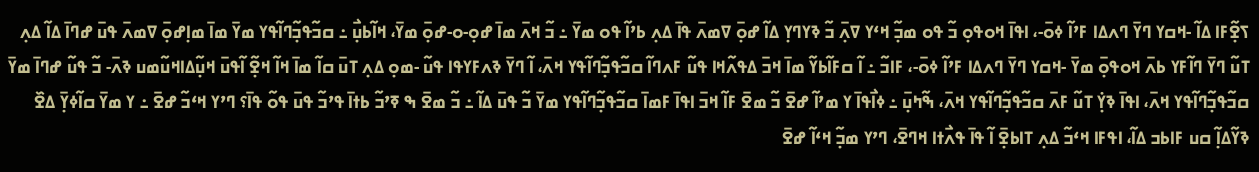ߖߐ߲߬ߓߊ ߡߊ߬ -ߞߛߌ ߣߌ߫ ߣߍߡߊ ߓߴߊ߬ ߦߋ߫-، ߊߟߊ߫ ߞߋߟߋ߲ ߏ߬ ߟߋ ߘߏ߲߬ ߞߵߌ ߜߍ߲߫ ߏ߬ ߢߌߣߌ߲ ߡߊ߬ ߝߋ߲߫ ߜߘߍ߫ ߟߊ߫ ߡߍ߲ ߕߴߊ߬ ߟߋ ߘߌ߫ ߸ ߏ߬ ߞߍ߫ ߘߊ߫ ߝߋ߲-ߋ-ߝߋ߲߫ ߘߌ߫، ߞߊ߬ߕߎ߲߯ ߸ ߛߏ߬ߟߏ߲߬ߣߊ߬ߟߌ ߘߌ߫ ߘߊ߫ ߘߊ߲ߝߋ߲߫ ߜߘߍ߫ ߟߎ߫ ߝߣߊ߫ ߡߊ߬ ߡߍ߲ ߠߎ߬ ߣߌ߫ ߣߊ߬ߓߌ ߕߍ߫ ߞߋߟߋ߲߫ ߘߌ߫ -ߞߛߌ ߣߌ߫ ߣߍߡߊ ߓߴߊ߬ ߦߋ߫-، ߓߊߏ߬ ߸ ߊ߬ ߛߓߊ߬ߕߌ߬ ߘߊ߫ ߞߏ߫ ߡߟߍ߬ߞߊ ߟߎ߬ ߓߍߣߊ߬ ߛߏ߬ߟߏ߲߬ߣߊ߬ߟߌ ߞߍ߫، ߊ߬ ߣߌ߫ ߢߍߓߌߟߊ ߟߎ߬ -ߘߋ߲ ߡߍ߲ ߠߎ߫ ߛߊ߬ ߘߊ߫ ߞߊ߬ ߞߐ߲߬ ߊ߬ߟߎ߫ ߞߎ߲߬ߡߊߞߎ߬ߘߎ ߢߍ߫- ߏ߬ ߟߎ߬ ߝߣߊ߫ ߘߌ߫ ߛߏ߬ߟߏ߲߬ߣߊ߬ߟߌ ߞߍ߫، ߊߟߊ߫ ߢߌ߲߭ ߠߎ߬ ߓߍ߫ ߛߏ߬ߟߏ߲߬ߣߊ߬ߟߌ ߞߍ߫، ߒ߬ߤߎ߲߫ ߸ ߦߊ߯ߟߊ߫ ߌ ߘߴߊ߬ ߝߐ߫ ߏ߬ ߘߐ߫ ߓߊ߬ ߞߏ߫ ߊߟߊ߫ ߓߘߊ߫ ߛߏ߬ߟߏ߲߬ߣߊ߬ߟߌ ߘߌ߫ ߏ߬ ߟߎ߫ ߡߊ߬ ߸ ߏ߬ ߘߐ߫ ߒ ߧߴߏ߬ ߕߙߊ߫ ߟߴߏ߬ ߟߎ߫ ߟߋ߬ ߟߊ߫؟ ߣߴߌ ߞߵߏ߬ ߝߐ߫ ߸ ߌ ߘߌ߫ ߛߊ߬ߦߌ߲߫ ߡߐ߰ ߢߌ߬ߡߊ߲߬ ߛߎ ߓߊߕߏ ߡߊ߬، ߊߟߓߊ ߞߵߏ߬ ߡߍ߲ ߠߊߕߐ߲߫ ߊ߬ ߟߊ߫ ߟߍ߯ߙߊ ߞߣߐ߫، ߣߴߌ ߘߏ߲߬ ߞߵߊ߬ ߝߐ߫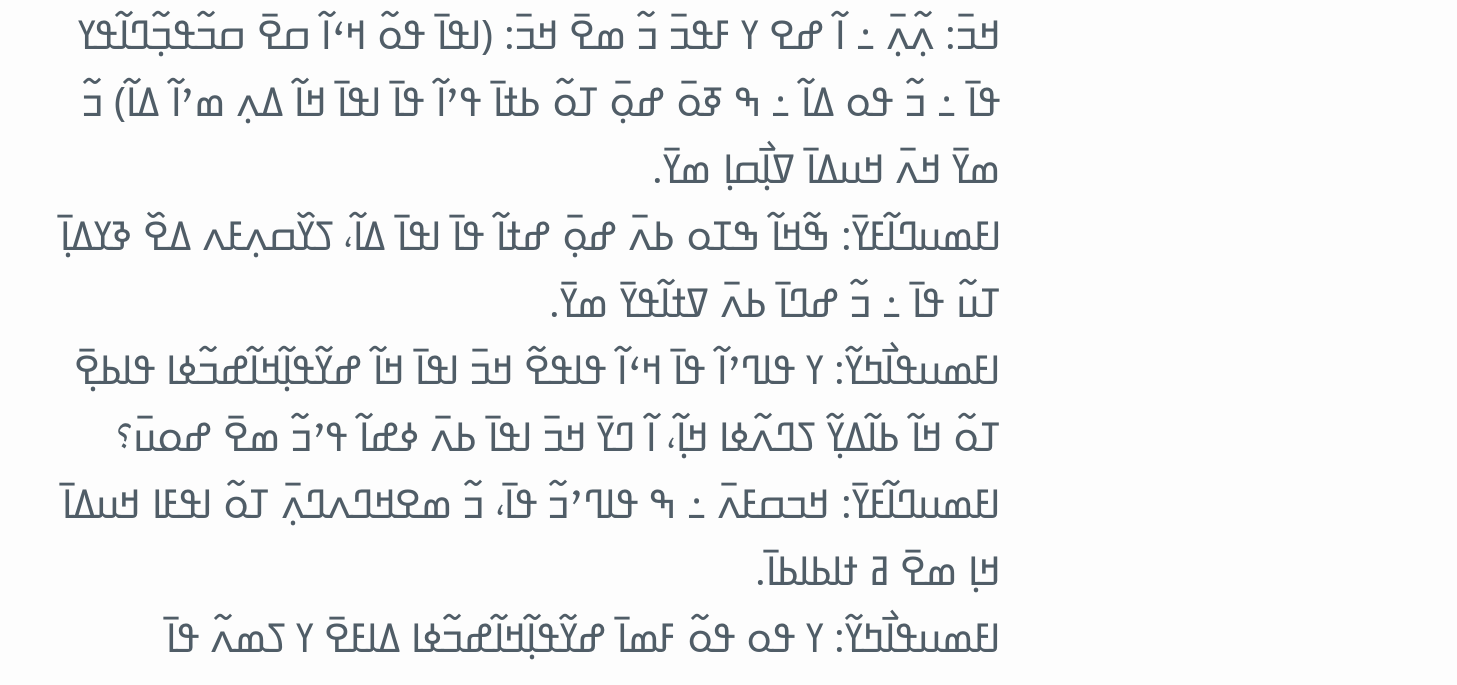ߞߏ߫: ߍ߲߬ߍ߲߫ ߸ ߊ߬ ߝߐ ߌ ߓߟߏ߫ ߏ߬ ߘߐ߫ ߞߏ߫: (ߊߟߊ߫ ߟߋ߬ ߞߵߊ߬ ߛߐ߫ ߛߏ߬ߟߏ߲߬ߣߊ߬ߟߌ ߟߊ߫ ߸ ߏ߬ ߟߋ ߡߊ߬ ߸ ߒ ߧߋ߫ ߝߋ߲߫ ߠߋ߬ ߕߙߊ߫ ߟߴߊ߬ ߟߊ߫ ߊߟߊ߫ ߞߊ߬ ߡߍ߲ ߘߴߊ߬ ߡߊ߬) ߏ߬ ߘߌ߫ ߞߍ߫ ߞߎߡߊ߫ ߜߊ߲߯ߛߊ߲ ߘߌ߫.
ߊߓߘߎߣߊ߬ߓߌ߫: ߒ߬ߞߊ߬ ߒߠߋ ߕߍ߫ ߝߋ߲߫ ߝߙߊ߬ ߟߊ߫ ߊߟߊ߫ ߡߊ߬، ߖߌ߰ߛߍ߲ߓߍ ߡߐ߰ ߢߌߡߊ߲߫ ߠߎ߬ ߟߊ߫ ߸ ߏ߬ ߝߣߊ߫ ߕߍ߫ ߜߙߊ߬ߟߌ߫ ߘߌ߫.
ߊߓߘߎߟߊ߯ߤߌ߬: ߌ ߟߊߣߴߊ߬ ߟߊ߫ ߞߵߊ߬ ߟߊߟߐ߬ ߞߏ߫ ߊߟߊ߫ ߞߊ߬ ߝߌ߬ߟߊ߲߬ߞߊ߬ߝߏ߬ߦߊ ߟߊߕߐ߲߫ ߠߋ߬ ߞߊ߬ ߕߊ߬ߡߌ߲߬ ߖߣߍ߬ߦߊ ߞߊ߲߬، ߊ߬ ߣߌ߫ ߞߏ߫ ߊߟߊ߫ ߕߍ߫ ߦߝߊ߬ ߟߴߏ߬ ߘߐ߫ ߝߋߎ߫؟
ߊߓߘߎߣߊ߬ߓߌ߫: ߞߏߛߓߍ߫ ߸ ߒ ߟߊߣߴߏ߬ ߟߊ߫، ߏ߬ ߘߐߞߣߍߣߍ߲߫ ߠߋ߬ ߊߟߓߊ ߞߎߡߊ߫ ߞߊ߲ ߘߐ߫ ߥ ߙߊߕߊߕߊ߫.
ߊߓߘߎߟߊ߯ߤߌ߬: ߌ ߟߋ ߟߋ߬ ߓߘߊ߫ ߝߌ߬ߟߊ߲߬ߞߊ߬ߝߏ߬ߦߊ ߡߊߓߐ߫ ߌ ߖߘߍ߬ ߟߊ߫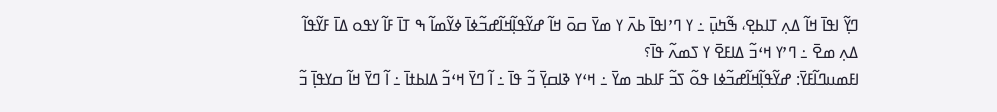ߣߌ߲߬ ߊߟߊ߫ ߞߊ߬ ߡߍ߲ ߠߊߕߐ߲، ߒ߬ߤߎ߲߫ ߸ ߌ ߣߴߊߟߊ߫ ߕߍ߫ ߌ ߘߌ߫ ߛߋ߫ ߞߊ߬ ߝߌ߬ߟߊ߲߬ߞߊ߬ߝߏ߬ߦߊ߫ ߦߌ߬ߘߊ߬ ߒ ߠߊ߫ ߓߊ߬ ߌߟߋ ߡߊ߫ ߓߌ߬ߟߊ߬ ߡߍ߲ ߘߐ߫ ߸ ߣߴߌ ߞߵߏ߬ ߡߊߓߐ߫ ߌ ߖߘߍ߬ ߟߊ߫؟
ߊߓߘߎߣߊ߬ߓߌ߫: ߝߌ߬ߟߊ߲߬ߞߊ߬ߝߏ߬ߦߊ ߟߋ߬ ߖߏ߬ ߓߊߕߏ ߘߌ߫ ߸ ߞߵߌ ߢߊߛߌ߲߫ ߏ߬ ߟߊ߫ ߸ ߊ߬ ߣߌ߫ ߞߵߏ߬ ߡߊߕߙߊ߫ ߸ ߊ߬ ߣߌ߫ ߞߊ߬ ߛߌߟߊ߲߫ ߏ߬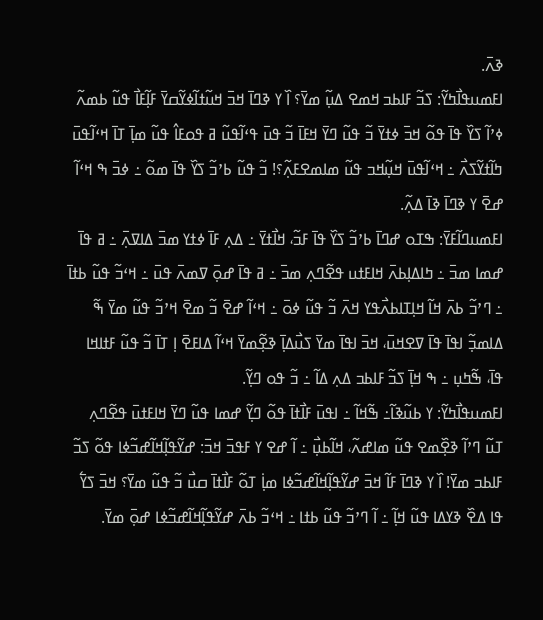ߢߍ߫.
ߊߓߘߎߟߊ߯ߤߌ߬: ߖߏ߬ ߓߊߕߏ ߞߘߐ ߡߎ߲߬ ߘߌ߫؟ ߊ߰ ߌ ߢߣߊ߫ ߞߏ߫ ߞߎ߬ߙߊ߬ߦߌ߬ߛߌ߫ ߓߊ߲߬ߓߊ߯ ߟߎ߬ ߕߘߍ߬ ߦߴߊ߬ ߖߌ߰ ߟߊ߫ ߟߋ߬ ߞߏ߫ ߦߙߌ߫ ߏ߬ ߟߎ߬ ߣߌ߫ ߞߓߊ߫ ߏ߬ ߟߎ߫ ߟߵߊ߬ߟߎ߬ ߥ ߟߋߓߊ߮ ߟߎ߬ ߘߊ߲߫ ߠߊ߫ ߞߵߊ߬ߟߎ߫ ߤߊ߬ߙߌ߬ߖߍ߯ ߸ ߞߵߊ߬ߟߎ߫ ߞߎ߲߬ߞߏ ߟߎ߬ ߘߊߘߐߓߍ߲߬؟! ߏ߬ ߟߎ߬ ߕߴߏ߬ ߖߌ߰ ߟߊ߫ ߘߋ߬ ߸ ߦߏ߫ ߒ ߞߵߊ߬ ߝߐ߫ ߌ ߢߣߊ߫ ߢߊ߫ ߡߍ߲߬.
ߊߓߘߎߣߊ߬ߓߌ߫: ߒߠߋ ߝߣߊ߫ ߕߴߏ߬ ߖߌ߰ ߟߊ߫ ߓߏ߬، ߞߊ߯ߙߌ߫ ߸ ߡߍ߲ ߓߊ߫ ߦߙߌ ߘߏ߫ ߡߊߜߍ߲߫ ߸ ߥ ߟߊ߫ ߝߘߊ ߘߏ߫ ߸ ߤߊߡߊ߲ߕߍ߫ ߞߊߓߙߎ ߟߐ߬ߣߍ߲ ߘߏ߫ ߸ ߥ ߟߊ߫ ߝߋ߲߫ ߜߘߍ߫ ߟߎ߫ ߸ ߞߵߏ߬ ߟߎ߬ ߕߙߊ߫ ߸ ߣߴߏ߬ ߕߍ߫ ߞߊ߬ ߞߊ߲ߠߊߕߍ߯ߟߌ ߞߍ߫ ߏ߬ ߟߎ߬ ߦߋ߫ ߸ ߞߵߊ߬ ߝߐ߫ ߏ߬ ߘߐ߫ ߞߴߏ߬ ߟߎ߬ ߘߌ߫ ߒ߬ ߡߊߘߏ߲߬ ߊߟߊ߫ ߟߊ߫ ߜߐߞߎ߫، ߞߏ߫ ߊߟߊ߫ ߘߌ߫ ߖߎ߯ߡߊ߲߫ ߢߐ߲߬ߘߌ߫ ߞߵߊ߬ ߡߊߓߐ߫ ߊ߲ ߠߊ߫ ߏ߬ ߟߎ߬ ߓߙߊߞߊ ߟߊ߫، ߒ߬ߤߎ߲ ߸ ߒ ߞߊ߲߫ ߖߏ߬ ߓߊߕߏ ߡߍ߲ ߡߊ߬ ߸ ߏ߬ ߟߋ ߣߌ߲߬.
ߊߓߘߎߟߊ߯ߤߌ߬: ߌ ߕߎ߬ߢߊ߬߸ ߒ߬ߞߊ߬ ߸ ߊߟߎ߫ ߓߊ߯ߙߊ߫ ߟߋ߬ ߣߌ߲߬ ߝߘߊ ߟߎ߬ ߣߌ߫ ߞߊߓߙߎ߫ ߟߐ߬ߣߍ߲ ߠߎ߬ ߣߴߊ߬ ߢߐ߲߰ߘߐ ߟߎ߬ ߘߊߝߍ߬، ߞߊ߬ߕߎ߲߯ ߸ ߊ߬ ߝߐ ߌ ߓߟߏ߫ ߞߏ߫: ߝߌ߬ߟߊ߲߬ߞߊ߬ߝߏ߬ߦߊ ߟߋ߬ ߖߏ߬ ߓߊߕߏ ߘߌ߫! ߊ߰ ߌ ߢߣߊ߫ ߓߊ߬ ߞߏ߫ ߝߌ߬ߟߊ߲߬ߞߊ߬ߝߏ߬ߦߊ ߘߊ߲߭ ߠߋ߬ ߓߊ߯ߙߊ߫ ߛߎ߯ ߏ߬ ߟߎ߬ ߘߌ߫؟ ߞߏ߫ ߖߌ߱ ߟߊ ߡߐ߰ ߢߌߡߊ ߟߎ߬ ߞߊ߲߬ ߸ ߊ߬ ߣߴߏ߬ ߟߎ߬ ߕߙߊ ߸ ߞߵߏ߬ ߕߍ߫ ߝߌ߬ߟߊ߲߬ߞߊ߬ߝߏ߬ߦߊ ߝߋ߲߫ ߘߌ߫.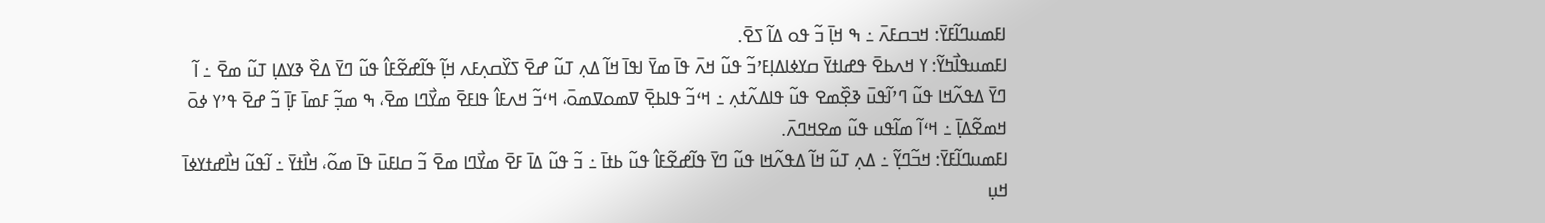ߊߓߘߎߣߊ߬ߓߌ߫: ߞߏߛߓߍ߫ ߸ ߒ ߞߊ߲߫ ߏ߬ ߟߋ ߡߊ߬ ߖߐ߫.
ߊߓߘߎߟߊ߯ߤߌ߬: ߌ ߞߍߕߐ߫ ߟߝߊߙߌ߫ ߛߌߦߊߡߊ߲ߓߴߏ߬ ߟߎ߬ ߞߍ߫ ߟߊ߫ ߘߌ߫ ߊߟߊ߫ ߞߊ߬ ߡߍ߲ ߠߎ߬ ߝߐ߫ ߖߌ߰ߛߍ߲ߓߍ ߞߊ߲߬ ߟߊ߬ߝߐ߬ߓߊ߮ ߟߎ߬ ߣߌ߫ ߡߐ߰ ߢߌߡߊ߲ ߠߎ߬ ߘߐ߫ ߸ ߊ߬ ߣߌ߫ ߡߟߍ߬ߞߊ ߟߎ߬ ߣߴߊ߬ߟߎ߫ ߢߐ߲߰ߘߐ ߟߎ߬ ߟߊߡߍ߬ߙߍ߲ ߸ ߞߵߏ߬ ߟߊߕߐ߲߫ ߜߘߋߜߘߋ߫، ߞߵߏ߬ ߞߍߓߊ߮ ߟߊߓߐ߫ ߘߌ߯ߣߊ ߘߐ߫، ߒ ߘߏ߲߬ ߓߘߊ߫ ߓߊ߲߫ ߏ߬ ߝߐ߫ ߟߴߌ ߦߋ߫ ߞߘߐ߬ߡߊ߲߫ ߸ ߞߵߊ߬ ߘߊ߬ߟߎ ߟߎ߬ ߘߐߞߣߍ߫.
ߊߓߘߎߣߊ߬ߓߌ߫: ߞߏ߬ߣߌ߲߬ ߸ ߡߍ߲ ߠߎ߬ ߞߊ߬ ߡߟߍ߬ߞߊ ߟߎ߬ ߣߌ߫ ߟߊ߬ߝߐ߬ߓߊ߮ ߟߎ߬ ߕߙߊ߫ ߸ ߏ߬ ߟߎ߬ ߡߊ߫ ߓߐ߫ ߘߌ߯ߣߊ ߘߐ߫ ߏ߬ ߛߊߓߎ߫ ߟߊ߫ ߘߋ߬، ߞߊ߯ߙߌ߫ ߸ ߊ߬ߟߎ߬ ߞߊ߯ߝߙߌߦߊ߫ ߞߎ߲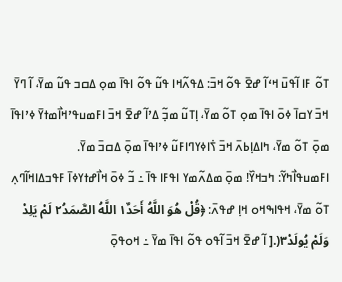ߠߋ߬ ߓߊ ߊ߬ߟߎ߫ ߞߵߊ߬ ߝߐ߫ ߟߋ߬ ߞߏ߫: ߡߟߍ߬ߞߊ ߟߎ߬ ߟߋ߬ ߊߟߊ߫ ߘߋ߲ ߡߛߏ ߟߎ߬ ߘߌ߫، ߊ߬ ߣߌ߫ ߞߏ߫ ߌߛߊ߫ ߦߋ߫ ߊߟߊ߫ ߘߋ߲ ߠߋ߬ ߘߌ߫، ߊ߲ߠߎ߬ ߘߏ߲߬ ߡߴߊ߬ ߝߐ߫ ߞߏ߫ ߊߓߘߎߟߴߞߊ߯ߘߙߌ߫ ߦߴߊߟߊ߫ ߘߋ߲߫ ߠߋ߬ ߘߌ߫، ߤߊߡߊ߲ߕߍ߫ ߞߏ߫ ߖ߭ߊߦߌߣߊߓߎ߬ ߦߴߊߟߊ߫ ߘߋ߲߫ ߡߛߏ߫ ߘߌ߫.
ߊߓߘߎߟߊ߯ߤߌ߬: ߤߏߞߌ߰! ߘߋ߲߫ ߘߡߍ߬ߘߌ ߊߟߓߊ ߟߊ߫ ߸ ߏ߬ ߦߋ߫ ߞߊ߯ߝߙߌߦߊ߫ ߓߟߏߡߊߞߊ߬ߣߍ߲ ߠߋ߬ ߘߌ߫، ߞߟߊߒߞߋ ߞߊ߲ ߝߟߍ߫: ﴿قُلْ هُوَ اللَّهُ أَحَدٌ١ اللَّهُ الصَّمَدُ٢ لَمْ يَلِدْ وَلَمْ يُولَدْ٣(.[ ߊ߬ ߝߐ߫ ߞߏ߫ ߊ߬ߟߋ ߟߋ߬ ߊߟߊ߫ ߘߌ߫ ߸ ߞߋߟߋ߲߫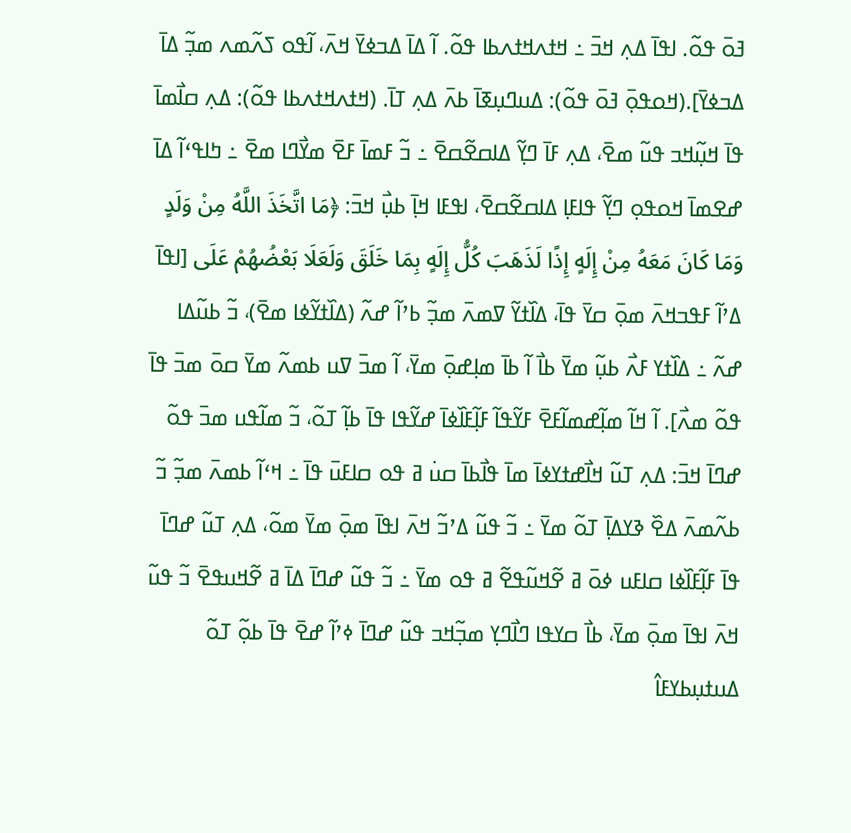ߔߋ߫ ߟߋ߬. ߊߟߊ߫ ߡߍ߲ ߞߏ߫ ߸ ߞߙߍߞߙߍߕߊ ߟߋ߬. ߊ߬ ߡߊ߫ ߡߏߦߌ߫ ߞߍ߫، ߊ߬ߟߋ ߖߍ߬ߘߍ ߘߏ߲߬ ߡߊ߫ ߡߏߦߌ߫].(ߞߋߟߋ߲߫ ߔߋ߫ ߟߋ߬): ߡߎߣߎ߲ߧߊ߫ ߕߍ߫ ߡߍ߲ ߠߊ߫. (ߞߙߍߞߙߍߕߊ ߟߋ߬): ߡߍ߲ ߛߊ߯ߘߊ߫ ߟߊ߫ ߞߎ߲߬ߞߏ ߟߎ߬ ߘߐ߫، ߡߍ߲ ߓߊ߫ ߣߌ߲߬ ߡߊߛߐ߬ߛߐ߫ ߸ ߏ߬ ߓߘߊ߫ ߓߐ߫ ߘߌ߯ߣߊ ߘߐ߫ ߸ ߤߊߟߵߊ߬ ߡߊ߫ ߝߐߘߊ߫ ߞߋߟߋ߲ ߣߌ߲߬ ߟߊߓߊ߲ ߡߊߛߐ߬ߛߐ߫، ߊߟߓߊ ߞߊ߲߫ ߕߎ߲߯ ߞߏ߫: ﴿مَا اتَّخَذَ اللَّهُ مِنْ وَلَدٍ وَمَا كَانَ مَعَهُ مِنْ إِلَهٍ إِذًا لَذَهَبَ كُلُّ إِلَهٍ بِمَا خَلَقَ وَلَعَلَا بَعْضُهُمْ عَلَى [ߊߟߊ߫ ߡߴߊ߬ ߓߟߏߞߍ߫ ߘߋ߲߫ ߛߌ߫ ߟߊ߫، ߡߊ߰ߙߌ߬ ߜߘߍ߫ ߘߏ߲߬ ߕߴߊ߬ ߝߍ߬ (ߡߊ߰ߙߌ߬ߦߊ ߘߐ߫)، ߏ߬ ߕߎ߬ߡߊ ߝߍ߬ ߸ ߡߊ߰ߙߌ ߓߍ߯ ߕߎ߲߬ ߘߌ߫ ߕߊ߯ ߊ߬ ߕߊ߫ ߘߊ߲ߝߋ߲߫ ߘߌ߫، ߊ߬ ߘߏ߫ ߜߎ ߕߘߍ߬ ߘߌ߫ ߛߋ߫ ߘߏ߫ ߟߊ߫ ߟߋ߬ ߘߍ߯]. ߊ߬ ߞߊ߬ ߘߊ߲߬ߝߘߊ߬ߓߐ߫ ߓߌ߬ߟߊ߬ ߓߊ߲߬ߓߊ߰ߦߊ߫ ߝߌ߬ߟߊ ߟߊ߫ ߕߊ߲߬ ߠߋ߬، ߏ߬ ߘߊ߬ߟߎ ߘߏ߫ ߟߋ߬ ߝߣߊ߫ ߞߏ߫: ߡߍ߲ ߠߎ߬ ߞߊ߯ߝߙߌߦߊ߫ ߘߊ߫ ߟߊ߯ߕߊ߫ ߛߎ߭ ߥ ߟߋ ߛߊߓߎ߫ ߟߊ߫ ߸ ߞߵߊ߬ ߕߘߍ߫ ߘߏ߲߬ ߏ߬ ߕߍ߬ߘߍ߫ ߡߐ߰ ߢߌߡߊ߲߫ ߠߋ߬ ߘߌ߫ ߸ ߏ߬ ߟߎ߬ ߡߴߏ߬ ߞߍ߫ ߊߟߊ߫ ߘߋ߲߫ ߘߌ߫ ߘߋ߬، ߡߍ߲ ߠߎ߬ ߝߣߊ߫ ߟߊ߫ ߓߊ߲߬ߓߊ߰ߦߊ ߛߊߓߎ ߦߋ߫ ߥ ߐ߬ߞߎ߬ߟߐ߬ ߥ ߟߋ ߘߌ߫ ߸ ߏ߬ ߟߎ߬ ߝߣߊ߫ ߡߊ߫ ߥ ߐ߬ߞߎߟߐ߫ ߏ߬ ߟߎ߬ ߞߍ߫ ߊߟߊ߫ ߘߋ߲߫ ߘߌ߫، ߕߊ߯ ߛߌߟߊ ߣߊ߯ߣߌ߲ ߘߏ߲߬ߞߏ ߟߎ߬ ߝߣߊ߫ ߦߴߊ߬ ߝߐ߫ ߟߊ߫ ߕߋ߲߬ ߠߋ߬ ߡߎߙߎ߲ߕߌߓߊ߮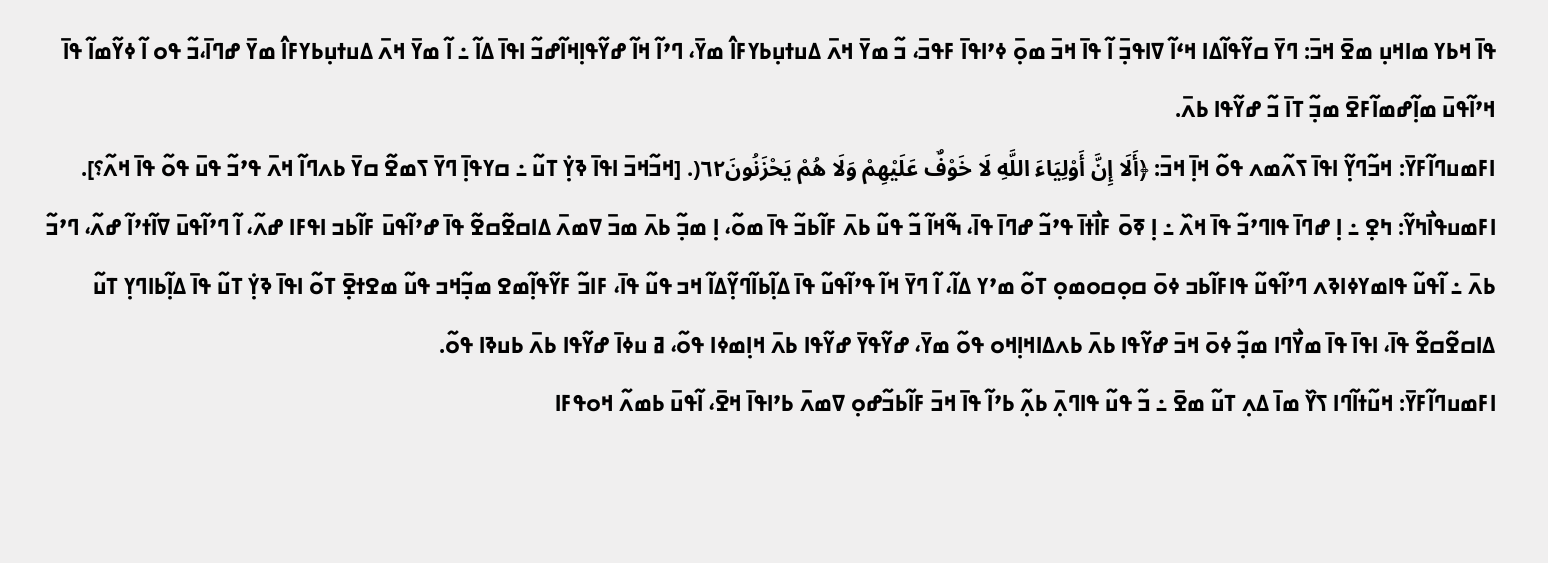ߟߊ߫ ߞߕߌ ߘߊߞߎ߲ ߘߐ߫ ߞߏ߫: ߣߌ߫ ߛߌ߬ߟߊ߬ߡߊ ߞߵߊ߬ ߜߊߟߏ߲߫ ߊ߬ ߟߊ߫ ߞߏ߫ ߘߋ߲߫ ߦߴߊߟߊ߫ ߓߟߏ߫، ߏ߬ ߘߌ߫ ߞߍ߫ ߡߎߙߎ߲ߕߌߓߊ߮ ߘߌ߫، ߣߴߊ߬ ߞߊ߬ ߝߌ߬ߟߊ߲ߞߊ߬ߝߏ߬ ߊߟߊ߫ ߡߊ߬ ߸ ߊ߬ ߘߌ߫ ߞߍ߫ ߡߎߙߎ߲ߕߌߓߊ߮ ߘߌ߫ ߝߣߊ߫،ߏ߬ ߟߋ ߊ߬ ߦߌ߬ߘߊ߬ ߟߊ߫ ߞߴߊ߬ߟߎ߫ ߘߊ߲߬ߝߘߊ߬ߓߐ߫ ߘߏ߲߬ ߠߊ߫ ߏ߬ ߝߌ߬ߟߊ ߕߍ߫.
ߊߓߘߎߣߊ߬ߓߌ߫: ߞߏ߬ߣߌ߲߬ ߊߟߊ߫ ߖߍ߬ߘߍ ߟߋ߬ ߞߊ߲߫ ߞߏ߫: ﴿أَلَا إِنَّ أَوْلِيَاءَ اللَّهِ لَا خَوْفٌ عَلَيْهِمْ وَلَا هُمْ يَحْزَنُونَ٦٢(. [ߞߏ߬ߞߏ߫ ߊߟߊ߫ ߢߌ߲߭ ߠߎ߬ ߸ ߛߌߟߊ߲߫ ߣߌ߫ ߖߘߐ߬ ߛߌ߫ ߕߍߣߊ߬ ߞߍ߫ ߟߴߏ߬ ߟߎ߫ ߟߋ߬ ߟߊ߫ ߞߍ߬؟].
ߊߓߘߎߟߊ߯ߤߌ߬: ߤߐ߲ ߸ ߊ߲ ߝߣߊ߫ ߟߊߣߴߏ߬ ߟߊ߫ ߞߍ߰ ߸ ߊ߲ ߧߋ߫ ߓߊ߯ߙߊ߫ ߟߴߏ߬ ߝߣߊ߫ ߟߊ߫، ߒ߬ߞߊ߬ ߏ߬ ߟߎ߬ ߕߍ߫ ߓߊ߬ߕߏ߬ ߟߊ߫ ߘߋ߬، ߊ߲ ߘߏ߲߬ ߕߍ߫ ߘߏ߫ ߜߘߍ߫ ߡߊߛߐ߬ߛߐ߬ ߟߊ߫ ߝߴߊ߬ߟߎ߫ ߓߊ߬ߕߏ ߊߟߓߊ ߝߍ߬، ߊ߬ ߣߴߊ߬ߟߎ߫ ߜߊ߬ߙߴߊ߬ ߝߍ߬، ߣߴߏ߬ ߕߍ߫ ߸ ߊ߬ߟߎ߬ ߟߊߘߌߦߊߢߍ ߣߴߊ߬ߟߎ߬ ߟߊߓߊ߬ߕߏ ߦߋ߫ ߛߋ߲ߛߋߘߋ߲ ߠߋ߬ ߘߴߌ ߡߊ߬، ߊ߬ ߣߌ߫ ߞߊ߬ ߟߴߊ߬ߟߎ߬ ߟߊ߫ ߡߊ߲߬ߕߊ߬ߣߌ߲߬ߡߊ߬ ߞߏ ߟߎ߬ ߟߊ߫، ߓߊߏ߬ ߓߌ߬ߟߊ߲߬ߘߐ ߘߏ߲߬ߞߏ ߟߎ߬ ߘߐߙߐ߲߫ ߠߋ߬ ߊߟߊ߫ ߢߌ߲߭ ߠߎ߬ ߟߊ߫ ߡߊ߲߬ߕߊߣߌ߲ ߠߎ߬ ߡߊߛߐ߬ߛߐ߬ ߟߊ߫، ߊߟߊ߫ ߟߊ߫ ߘߌ߯ߣߊ ߘߏ߲߬ ߦߋ߫ ߞߏ߫ ߝߌ߬ߟߊ ߕߍ߫ ߕߍߡߊߞߊ߲ߞߋ ߟߋ߬ ߘߌ߫، ߝߌ߬ߟߌ߫ ߝߌ߬ߟߊ ߕߍ߫ ߞߊ߲ߘߦߊ ߟߋ߬، ߥ ߎߦߊ߫ ߝߌ߬ߟߊ ߕߍ߫ ߕߎߢߊ ߟߋ߬.
ߊߓߘߎߣߊ߬ߓߌ߫: ߞߎ߬ߙߊ߬ߣߊ ߖߌ߰ ߘߊ߫ ߡߍ߲ ߠߎ߬ ߘߐ߫ ߸ ߏ߬ ߟߎ߬ ߟߊߣߍ߲߫ ߕߍ߲߬ ߕߴߊ߬ ߟߊ߫ ߞߏ߫ ߓߊ߬ߕߏ߬ߝߋ߲ ߜߘߍ߫ ߕߴߊߟߊ߫ ߞߐ߫، ߊ߬ߟߎ߫ ߕߘߍ߬ ߞߋߟߓߊ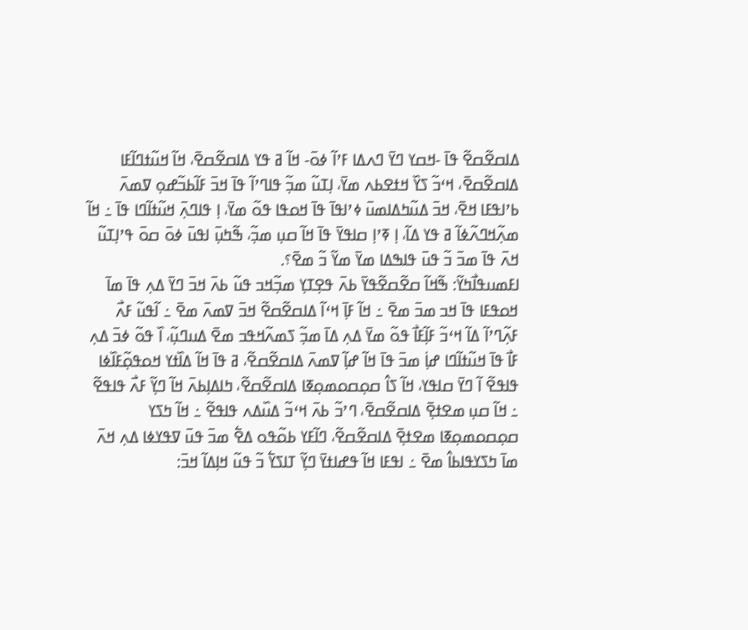ߡߊߛߐ߬ߛߐ߬ ߟߊ߫ -ߞߛߌ ߣߌ߫ ߣߍߡߊ ߓߴߊ߬ ߦߋ߫- ߞߊ߬ ߥ ߟߌ ߡߊߛߐ߬ߛߐ߫، ߞߊ߬ ߞߎ߬ߙߣߊ߬ߓߊ ߡߊߛߐ߬ߛߐ߫، ߞߵߏ߬ ߖߌ߰ ߞߙߐߕߍ ߘߌ߫، ߊ߲ߠߎ߬ ߘߏ߲߬ ߟߊߣߴߊ߬ ߟߊ߫ ߞߏ߫ ߓߊ߬ߕߏ߬ߝߋ߲ ߜߘߍ߫ ߕߴߊߟߓߊ ߞߐ߫، ߞߏ߫ ߡߎ߬ߤߡߊߘߎ߫ ߦߴߊߟߊ߫ ߟߊ߫ ߞߋߟߊ ߟߋ߬ ߘߌ߫، ߊ߲ ߟߊߣߍ߲߫ ߞߎ߬ߙߊ߬ߣߊ ߟߊ߫ ߸ ߞߊ߬ ߘߍ߲߬ߞߣߍ߬ߦߊ߬ ߥ ߟߌ ߡߊ߬، ߊ߲ ߧߴߊ߲ ߛߊߟߌ߫ ߟߊ߫ ߞߊ߬ ߛߎ߲ ߘߏ߲߬، ߒ߬ߤߎ߲߫ ߊߟߎ߫ ߦߋ߫ ߛߋ߫ ߟߴߊ߲ߠߎ߬ ߞߍ߫ ߟߊ߫ ߘߏ߫ ߏ߬ ߟߎ߫ ߟߊߒߡߊ ߘߌ߫ ߘߌ߬ ߏ߬ ߘߐ߫؟.
ߊߓߘߎߟߊ߯ߤߌ߬: ߒ߬ߞߊ߬ ߛߐ߬ߛߐ߬ߟߌ߫ ߕߍ߫ ߟߐ߲ߠߌ߲ ߘߏ߲߬ߞߏ ߟߎ߬ ߕߍ߫ ߞߏ߫ ߣߌ߫ ߡߍ߲ ߟߊ߫ ߘߊ߫ ߞߋߟߓߊ ߟߊ߫ ߞߏ ߘߏ߫ ߘߐ߫ ߸ ߞߊ߬ ߓߊ߲߫ ߞߵߊ߬ ߡߊߛߐ߬ߛߐ߬ ߞߏ߫ ߜߘߍ߫ ߘߐ߫ ߸ ߊ߬ߟߎ߬ ߓߍ߯ ߓߍ߲߬ߣߴߊ߬ ߡߊ߬ ߞߵߏ߬ ߓߊ߲߬ߓߊ߯ ߟߋ߬ ߘߌ߫ ߡߍ߲ ߡߊ߫ ߘߏ߲߬ ߖߘߍ߬ߞߟߏ ߘߐ߫ ߡߎߣߎ߲߬، ߊ߰ ߟߋ߬ ߦߏ߫ ߡߍ߲ ߓߊ߯ ߟߊ߫ ߞߎ߬ߙߊ߬ߣߊ ߝߊ߲߭ ߘߏ߫ ߟߊ߫ ߞߊ߬ ߝߊ߲߬ ߜߘߍ߫ ߡߊߛߐ߬ߛߐ߬، ߥ ߟߊ߫ ߞߊ߬ ߡߊ߰ߙߌ ߞߋߟߋ߲߬ߓߊ߰ߦߊ ߟߊߟߐ߬ ߊ߬ ߣߌ߫ ߛߊߟߌ، ߞߊ߬ ߖߊ߮ ߛߋ߲ߛߋߘߋ߲ߧߊ ߡߊߛߐ߬ߛߐ߬، ߤߊߡߊ߲ߕߍ߫ ߞߊ߬ ߣߌ߲߬ ߓߍ߯ ߟߊߟߐ߬ ߸ ߞߊ߬ ߛߎ߲ ߘߐߙߐ߲߫ ߡߊߛߐ߬ߛߐ߫، ߣߴߏ߬ ߕߍ߫ ߞߵߏ߬ ߡߎ߰ߡߍ ߟߊߟߐ߬ ߸ ߞߊ߬ ߤߖߌ ߛߋ߲ߛߋߘߋ߲ߧߊ ߘߐߙߐ߲߫ ߡߊߛߐ߬ߛߐ߬، ߣߊ߬ߓߌ ߕߋ߬ߟߋ ߡߐ߱ ߘߏ߫ ߟߎ߫ ߜߟߌߦߊ ߡߍ߲ ߞߍ߫ ߘߊ߫ ߤߖߌߟߊߕߊ߮ ߘߐ߫ ߸ ߊߟߓߊ ߞߊ߬ ߟߝߊߙߌ߫ ߣߌ߲߬ ߠߊߖߌ߱ ߏ߬ ߟߎ߬ ߞߊ߲ߡߊ߬ ߞߏ߫: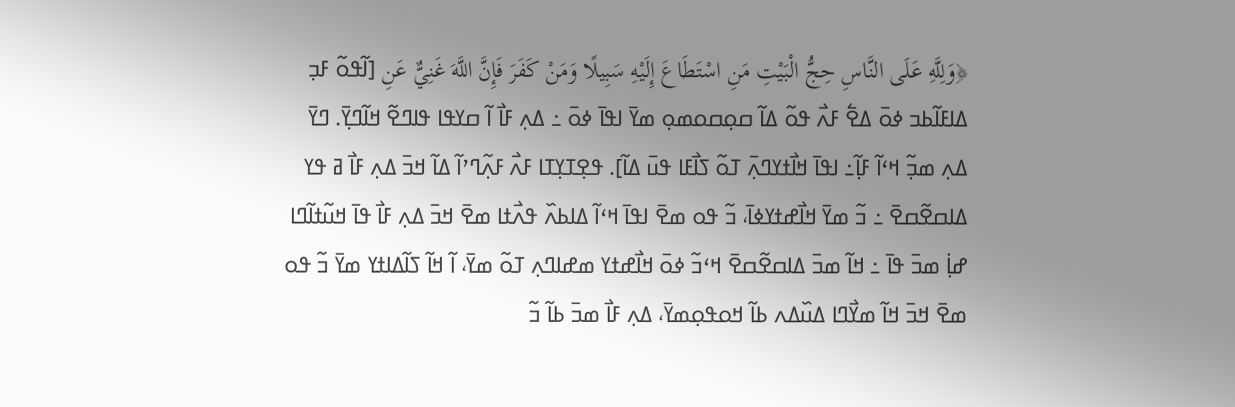﴿وَلِلَّهِ عَلَى النَّاسِ حِجُّ الْبَيْتِ مَنِ اسْتَطَاعَ إِلَيْهِ سَبِيلًا وَمَنْ كَفَرَ فَإِنَّ اللَّهَ غَنِيٌّ عَنِ [ߊ߬ߟߋ߬ ߓߏ߲ ߡߊߓߊ߬ߕߏ ߦߋ߫ ߡߐ߱ ߓߍ߯ ߟߋ߬ ߡߊ߬ ߛߋ߲ߛߋߘߋ߲ ߘߌ߫ ߊߟߊ߫ ߦߋ߫ ߸ ߡߍ߲ ߓߊ߯ ߊ߬ ߛߌߟߊ ߟߊߣߐ߬ ߞߊ߬ߣߌ߲߫. ߣߌ߫ ߡߍ߲ ߘߏ߲߬ ߞߵߊ߬ ߓߊ߲߬߸ ߊߟߊ߫ ߞߊ߯ߙߌߣߍ߲߫ ߠߋ߬ ߖߊ߯ߓߊ ߟߎ߫ ߡߊ߬]. ߟߐ߲ߠߌ߲ߠߊ ߓߍ߯ ߓߍ߲߬ߣߴߊ߬ ߡߊ߬ ߞߏ߫ ߡߍ߲ ߓߊ߯ ߥ ߟߌ ߡߊߛߐ߬ߛߐ߫ ߸ ߏ߬ ߘߌ߫ ߞߊ߯ߝߙߌߦߊ߫، ߏ߬ ߟߋ ߘߐ߫ ߊߟߊ߫ ߞߵߊ߬ ߡߊߕߍ߰ ߟߍ߯ߙߊ ߘߐ߫ ߞߏ߫ ߡߍ߲ ߓߊ߯ ߟߊ߫ ߞߎ߬ߙߊ߬ߣߊ ߝߊ߲߭ ߘߏ߫ ߟߊ߫ ߸ ߞߊ߬ ߘߏ߫ ߡߊߛߐ߬ߛߐ߫ ߞߵߏ߬ ߦߋ߫ ߞߊ߯ߝߙߌ ߘߝߊߣߍ߲ ߠߋ߬ ߘߌ߫، ߊ߬ ߞߊ߬ ߖߊ߬ߡߊߙߌ ߘߌ߫ ߏ߬ ߟߋ ߘߐ߫ ߞߏ߫ ߞߊ߬ ߘߌ߯ߣߊ ߡߎ߰ߡߍ ߕߊ߬ ߞߋߟߋ߲ߘߌ߫، ߡߍ߲ ߓߊ߯ ߘߏ߫ ߕߊ߬ ߏ߬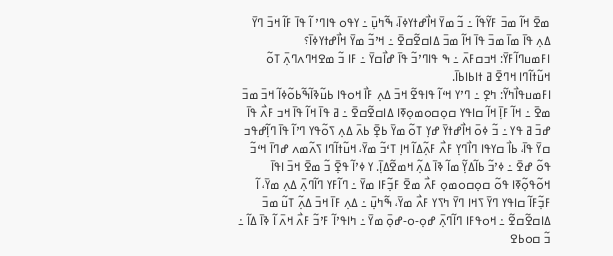ߘߐ߫ ߞߊ߬ ߘߏ߫ ߓߌ߬ߟߊ߬ ߸ ߏ߬ ߘߌ߫ ߞߊ߯ߝߙߌߦߊ߫، ߒ߬ߤߎ߲߫ ߸ ߌߟߋ ߟߊߣߴ ߊ߬ ߟߊ߫ ߓߊ߬ ߞߏ߫ ߣߌ߫ ߡߍ߲ ߟߊ߫ ߘߊ߫ ߘߏ߫ ߟߊ߫ ߞߊ߬ ߘߏ߫ ߡߊߛߐ߬ߛߐ߫ ߸ ߞߴߏ߬ ߘߌ߫ ߞߊ߯ߝߙߌߦߊ߫؟
ߊߓߘߎߣߊ߬ߓߌ߫: ߞߏߛߓߍ߫ ߸ ߒ ߟߊߣߴߏ߬ ߟߊ߫ ߝߊ߯ߛߌ߫ ߸ ߓߊ ߏ߬ ߘߐߞߣߍߣߍ߲߫ ߠߋ߬ ߞߎ߬ߙߊ߬ߣߊ ߞߣߐ߫ ߥ ߙߊߕߊߕߊ߫.
ߊߓߘߎߟߊ߯ߤߌ߬: ߤߐ߲ ߸ ߣߴߌ ߞߵߊ߬ ߟߊߟߐ߬ ߞߏ߫ ߡߍ߲ ߓߊ߯ ߞߋߟߊ ߕߎ߬ߢߊ߬ߒ߬ߕߋ߬ߦߊ߬ ߞߏ߫ ߘߏ߫ ߘߐ߫ ߸ ߞߊ߬ ߓߊ߲߫ ߞߊ߬ ߛߊߟߌ ߛߋ߲ߛߋߘߋ߲ߧߊ ߡߊߛߐ߬ߛߐ߫ ߸ ߥ ߟߊ߫ ߞߊ߬ ߟߊ߫ ߞߏ ߓߍ߯ ߟߊ߫ ߝߏ߫ ߥ ߟߌ ߸ ߏ߬ ߦߋ߫ ߞߊ߯ߝߙߌ߫ ߝߌ߲ ߠߋ߬ ߘߌ߫ ߕߐ߲߫ ߕߍ߫ ߡߍ߲ ߖߋ߬ߟߌ ߣߴߊ߬ ߟߊ߫ ߣߊ߲߬ߝߟߏ ߛߌ߫ ߟߊ߫، ߕߊ߯ ߛߌߟߊ ߣߊ߯ߣߌ߲ ߓߍ߯ ߓߍ߲߬ߡߊ߬ ߞߊ߲ ߠߵߏ߬ ߘߌ߫، ߞߎ߬ߙߊ߬ߣߊ ߖߍ߬ߘߍ ߝߣߊ߫ ߞߵߏ߬ ߟߋ߬ ߝߐ߫ ߸ ߦߴߏ߬ ߕߊ߬ߡߌ߲߬ ߘߊ߬ ߢߊ߫ ߡߍ߲߬ ߞߘߐ߬ߡߊ߲߫. ߌ ߦߴߊ߬ ߟߐ߲߫ ߏ߬ ߘߐ߫ ߞߏ߫ ߊߟߊ߫ ߞߋ߬ߟߋ߲߬ߧߊ ߟߋ߬ ߛߋ߲ߛߋߘߋ߲ ߓߍ߯ ߘߐ߫ ߓߏ߲߬ߓߊ ߘߌ߫ ߸ ߣߊ߬ߓߌ ߣߊ߬ߣߍ߲߫ ߡߍ߲ ߘߌ߫، ߊ߬ ߓߏ߲߬ߓߊ߬ ߛߊߟߌ ߣߌ߫ ߖߞߊ ߣߌ߫ ߤߖߌ ߓߍ߯ ߘߌ߫، ߒ߬ߤߎ߲߫ ߸ ߡߍ߲ ߓߊ߫ ߞߏ߫ ߡߍ߲߬ ߠߎ߬ ߘߏ߫ ߡߊߛߐ߬ߛߐ߬ ߸ ߞߋߟߓߊ ߣߊ߬ߣߍ߲߫ ߝߋ߲-ߋ-ߝߋ߲߫ ߘߌ߫ ߸ ߤߊߟߴߊ߬ ߓߴߏ߬ ߓߍ߯ ߞߍ߫ ߊ߬ ߢߊ߫ ߡߊ߬ ߸ ߏ߬ ߛߋߕߐ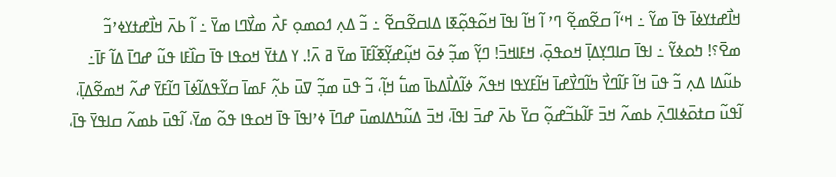ߞߊ߯ߝߙߌߦߊ߫ ߟߊ߫ ߘߌ߬ ߸ ߞߵߊ߬ ߛߐ߬ߘߐ߲߬ ߣߴ ߊ߬ ߞߊ߬ ߊߟߊ߫ ߞߋ߬ߟߋ߲߬ߧߊ ߡߊߛߐ߬ߛߐ߬ ߸ ߏ߬ ߡߍ߲ ߗߋߘߋ߲ ߓߍ߯ ߘߌ߯ߣߊ ߘߌ߫ ߸ ߊ߬ ߕߍ߫ ߞߊ߯ߝߙߌߦߴߏ߬ ߘߐ߫؟! ߤߋߦߌ߬ ߸ ߊߟߊ߫ ߛߊߣߌ߲ߡߊ߲߫ ߞߋߟߋ߲߫، ߞߓߊߞߏ߫! ߣߌ߲߬ ߘߏ߲߬ ߦߋ߫ ߞߎ߲߬ߝߌ߲߬ߧߊ߬ߓߊ߫ ߘߌ߫ ߥ ߍ߫!. ߌ ߡߙߌ߫ ߞߋߟߊ ߟߊ߫ ߛߊ߰ߓߊ ߟߎ߬ ߝߣߊ߫ ߡߊ߬ ߓߊ߫߸ ߕߎ߬ߡߊ ߡߍ߲ ߏ߬ ߟߎ߫ ߞߊ߬ ߓߊ߬ߣߌ߯ ߤߊ߬ߣߌ߯ߝߊ߫ ߞߊ߬ߓߌߟߊ ߞߟߍ߬ ߦߊ߬ߡߊ߯ߡߕߊ߫ ߘߎ߱ ߞߊ߲߬، ߏ߬ ߟߎ߫ ߘߏ߲߬ ߜߎ߫ ߕߍ߲߬ ߓߘߊ߫ ߛߌ߬ߟߡߊ߬ߦߊ߫ ߣߊ߬ߓߌ߫ ߝߍ߬ ߞߘߐ߬ߡߊ߲߫، ߊ߬ߟߎ߬ ߛߙߋ߫ߦߊߣߍ߲߫ ߕߘߍ߬ ߞߏ߫ ߓߊ߬ߕߏ߬ߝߋ߲߬ ߛߌ߫ ߕߍ߫ ߝߏ߫ ߊߟߊ߫، ߞߏ߫ ߡߎ߬ߤߡߊߘߎ߫ ߝߣߊ߫ ߦߴߊߟߊ߫ ߟߊ߫ ߞߋߟߊ ߟߋ߬ ߘߌ߫، ߊ߬ߟߎ߫ ߕߘߍ߬ ߛߊߟߌ߫ ߟߊ߫،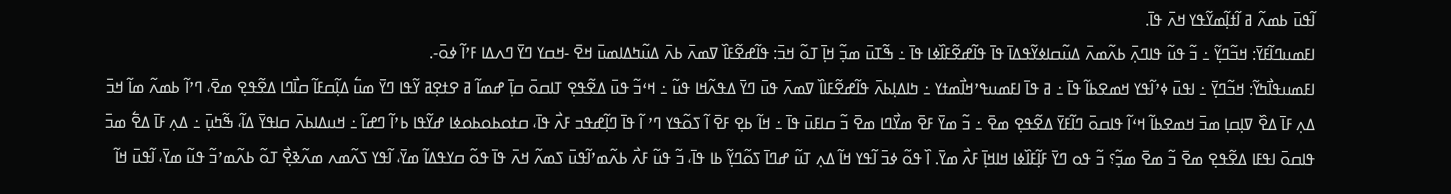ߊ߬ߟߎ߫ ߕߘߍ߬ ߥ ߊ߬ߙߊ߲߬ߘߌ߬ߟߌ ߞߍ߫ ߟߊ߫.
ߊߓߘߎߣߊ߬ߓߌ߫: ߞߏ߬ߣߌ߲߬ ߸ ߏ߬ ߟߎ߬ ߟߊߣߍ߲߫ ߕߍ߬ߘߍ߫ ߡߎ߬ߛߊߦߌ߬ߟߡߊ߫ ߟߊ߫ ߟߊ߬ߝߐ߬ߓߊ߰ߦߊ ߟߊ߫ ߸ ߒ߬ߠߎ߫ ߘߏ߲߬ ߞߊ߲߫ ߠߋ߬ ߞߏ߫: ߟߊ߬ߝߐ߬ߓߊ߰ ߜߘߍ߫ ߕߍ߫ ߡߎ߬ߤߡߊߘߎ߫ ߞߐ߫ -ߞߛߌ ߣߌ߫ ߣߍߡߊ ߓߴߊ߬ ߦߋ߫-.
ߊߓߘߎߟߊ߯ߤߌ߬: ߞߏ߬ߣߌ߲߫ ߸ ߊߟߎ߫ ߦߴߊ߬ߟߌ ߞߘߐߕߊ߬ ߟߊ߫ ߸ ߥ ߟߊ߫ ߊߓߘߎߟߴߞߊ߯ߘߙߌ ߸ ߤߊߡߊ߲ߕߍ߫ ߟߊ߬ߝߐ߬ߓߊߊ߰ ߜߘߍ߫ ߟߎ߫ ߣߌ߫ ߡߟߍ߬ߞߊ ߟߎ߬ ߸ ߞߵߏ߬ ߟߎ߫ ߡߐ߬ߟߐ߲ ߠߊߛߋ߫ ߛߊ߲߫ ߝߘߊ߬ ߥ ߐߙߐ߲ߥ ߌ߬ߟߊ ߣߌ߫ ߘߎ߱ ߡߊ߲߬ߛߓߊ߬ ߛߊ߯ߣߊ ߡߐ߬ߟߐ߲ ߘߐ߫، ߣߴߊ߬ ߕߘߍ߬ ߘߊ߬ ߞߏ߫ ߡߍ߲ ߓߊ߫ ߡߐ߰ ߜߊ߲ߛߊ߲ ߘߏ߫ ߞߘߐߕߊ߬ ߞߵߊ߬ ߟߊߛߋ߫ ߣߊ߬ߓߌ߫ ߡߐ߬ߟߐ߲ ߘߐ߫ ߸ ߏ߬ ߘߌ߫ ߓߐ߫ ߘߌ߯ߣߊ ߘߐ߫ ߏ߬ ߛߊߓߎ߫ ߟߊ߫ ߸ ߞߊ߬ ߕߐ߲ ߓߐ߫ ߊ߬ ߖߋ߬ߟߌ ߣߴ ߊ߬ ߟߊ߫ ߣߊ߲߬ߝߟߏ ߓߍ߯ ߟߊ߫، ߛߙߋߕߋߕߋߦߊ ߝߌ߬ߟߊ ߕߴߊ߬ ߣߝߊ߬ ߸ ߞߎߡߊߕߍ߫ ߛߊߟߌ߫ ߡߊ߬، ߒ߬ߤߎ߲߫ ߸ ߡߍ߲ ߓߊ߫ ߡߐ߱ ߘߏ߫ ߟߊߛߋ߫ ߊߟߓߊ ߡߐ߬ߟߐ߲ ߘߐ߫ ߏ߬ ߘߐ߫ ߘߏ߲߬؟ ߏ߬ ߟߋ ߣߌ߫ ߓߊ߲߬ߓߊ߰ߦߊ ߞߊߞߊ߲߫ ߓߍ߯ ߘߌ߫. ߊ߰ ߟߋ߬ ߦߏ߫ ߊ߬ߟߌ ߞߊ߬ ߡߍ߲ ߠߎ߬ ߝߣߊ߫ ߖߋ߬ߣߌ߲߬ ߕߊ ߟߊ߫، ߏ߬ ߟߎ߬ ߓߍ߯ ߕߍ߬ߘߴߊ߬ߟߎ߫ ߖߘߍ߬ ߞߍ߫ ߟߊ߫ ߟߋ߬ ߛߌߟߡߊ߬ ߘߌ߫، ߊ߬ߟߌ ߖߍ߬ߘߍ ߘߍ߬ߢߐ߲߯ ߠߋ߬ ߕߍ߬ߘߴߏ߬ ߟߎ߬ ߘߌ߫، ߊ߬ߟߎ߫ ߞߊ߬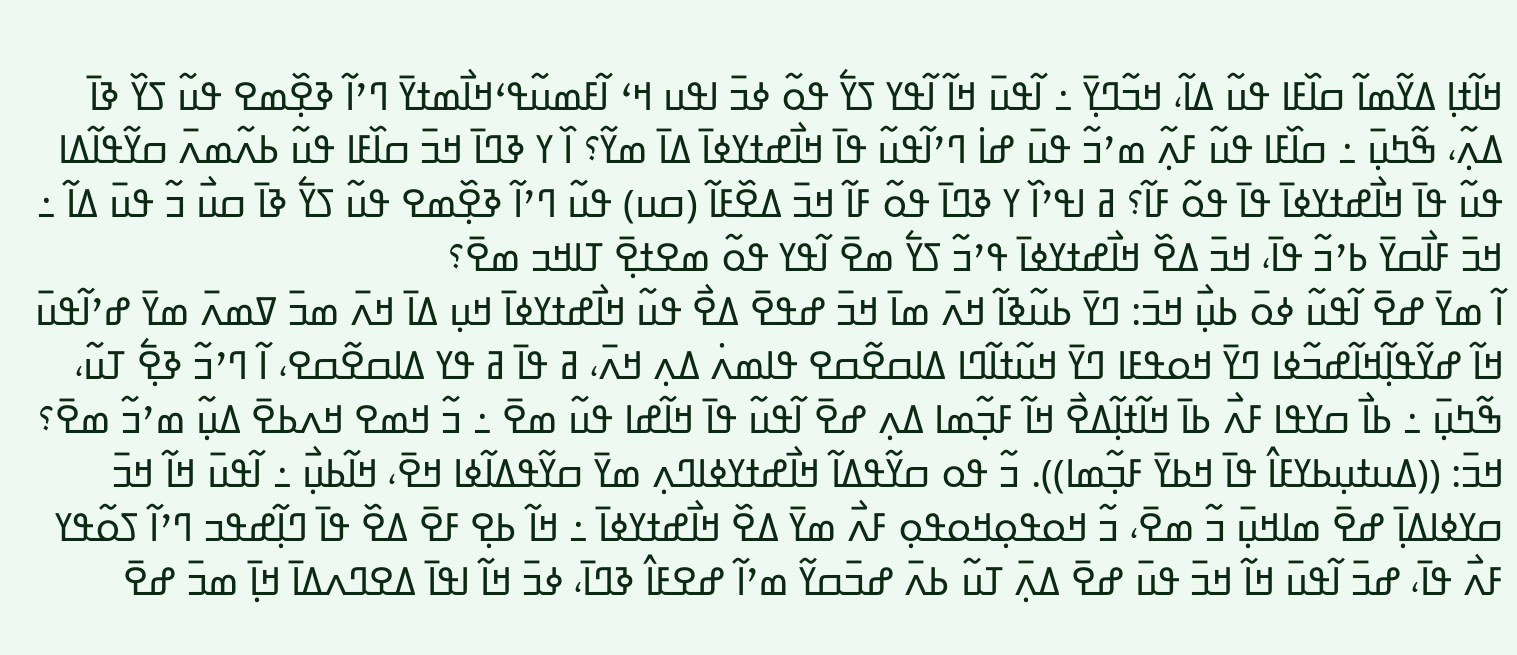ߞߊ߬ߙߊ߲ ߡߌ߬ߘߊ߬ ߛߊ߰ߓߊ ߟߎ߬ ߡߊ߬، ߞߏ߬ߣߌ߲߫ ߸ ߊ߬ߟߎ߫ ߞߊ߬ ߊ߬ߟߌ ߖߌ߱ ߟߋ߬ ߦߏ߫ ߊߟߎ ߞߵ ߊ߬ߓߘߎ߬ߟߵߞߊ߯ߘߙߌ߫ ߣߴߊ߬ ߢߐ߲߰ߘߐ ߟߎ߬ ߖߌ߰ ߢߊ߫ ߡߍ߲߬، ߒ߬ߤߎ߲߫ ߸ ߛߊ߰ߓߊ ߟߎ߬ ߓߍ߲߬ ߘߴߏ߬ ߟߎ߫ ߝߊ߭ ߣߴߊ߬ߟߎ߬ ߟߊ߫ ߞߊ߯ߝߙߌߦߊ߫ ߡߊ߫ ߘߌ߬؟ ߊ߰ ߌ ߢߣߊ߫ ߞߏ߫ ߛߊ߰ߓߊ ߟߎ߬ ߕߍ߬ߘߍ߫ ߛߌ߬ߟߊ߬ߡߊ ߟߎ߬ ߟߊ߫ ߞߊ߯ߝߙߌߦߊ߫ ߟߊ߫ ߟߋ߬ ߓߊ߬؟ ߥ ߊߟߴߊ߰ ߌ ߢߣߊ߫ ߟߋ߬ ߓߊ߬ ߞߏ߫ ߡߐ߰ߓߊ߬ (ߛߎ) ߟߎ߬ ߣߴߊ߬ ߢߐ߲߰ߘߐ ߟߎ߬ ߖߌ߱ ߢߊ߫ ߛߎ߯ ߏ߬ ߟߎ߫ ߡߊ߬ ߸ ߞߏ߫ ߓߊ߯ߛߌ߫ ߕߴߏ߬ ߟߊ߫، ߞߏ߫ ߡߐ߰ ߞߊ߯ߝߙߌߦߊ߫ ߟߴߏ߬ ߖߌ߱ ߘߐ߫ ߊ߬ߟߌ ߟߋ߬ ߘߐߙߐ߲߫ ߠߊߞߏ ߘߐ߫؟
ߊ߬ ߘߌ߫ ߝߐ߫ ߊ߬ߟߎ߬ ߦߋ߫ ߕߎ߲߯ ߞߏ߫: ߣߌ߫ ߕߎ߬ߢߊ߬ ߞߍ߫ ߘߊ߫ ߞߏ߫ ߝߟߐ߫ ߡߐ߯ ߟߎ߬ ߞߊ߯ߝߙߌߦߊ߫ ߞߎ߲ ߡߊ߫ ߞߍ߫ ߘߏ߫ ߜߘߍ߫ ߘߌ߫ ߝߴߊ߬ߟߎ߫ ߞߊ߬ ߝߌ߬ߟߊ߲߬ߞߊ߬ߝߏ߬ߦߊ ߣߌ߫ ߞߋߟߓߊ ߣߌ߫ ߞߎ߬ߙߊ߬ߣߊ ߡߊߛߐ߬ߛߐ ߟߊߘߍ߭ ߡߍ߲ ߞߍ߫، ߥ ߟߊ߫ ߥ ߟߌ ߡߊߛߐ߬ߛߐ، ߊ߬ ߣߴߏ߬ ߢߐ߲߱ ߠߎ߬، ߒ߬ߤߎ߲߫ ߸ ߕߊ߯ ߛߌߟߊ ߓߍ߯ ߕߊ߫ ߞߊ߬ߙߊ߲߬ߡߐ߯ ߞߊ߬ ߓߏ߲߬ߘߊ ߡߍ߲ ߝߐ߫ ߊ߬ߟߎ߬ ߟߊ߫ ߞߊ߬ߝߊ ߟߎ߬ ߘߐ߫ ߸ ߏ߬ ߞߘߐ ߞߍߕߐ߫ ߡߎ߲߬ ߘߴߏ߬ ߘߐ߫؟ ߞߏ߫: ((ߡߎߙߎ߲ߕߌߓߊ߮ ߟߊ߫ ߞߕߌ߫ ߓߏ߲߬ߘߊ)). ߏ߬ ߟߋ ߛߌ߬ߟߡߊ߬ ߞߊ߯ߝߙߌߦߊߣߍ߲ ߘߌ߫ ߛߌ߬ߟߡߊ߬ߦߊ ߞߐ߫، ߞߊ߬ߕߎ߲߯ ߸ ߊ߬ߟߎ߫ ߞߊ߬ ߞߏ߫ ߛߌߦߊߡߊ߲߫ ߝߐ߫ ߘߊߞߎ߲߫ ߏ߬ ߘߐ߫، ߏ߬ ߞߋߟߋ߲ߞߋߟߋ߲ ߓߍ߯ ߘߌ߫ ߡߐ߰ ߞߊ߯ߝߙߌߦߊ߫ ߸ ߞߊ߬ ߕߐ߲ ߓߐ߫ ߡߐ߰ ߟߊ߫ ߣߊ߲߬ߝߟߏ ߣߴߊ߬ ߖߋ߬ߟߌ ߓߍ߯ ߟߊ߫، ߝߏ߫ ߊ߬ߟߎ߫ ߞߊ߬ ߞߏ߫ ߟߎ߫ ߝߐ߫ ߡߍ߲߫ ߠߎ߬ ߕߍ߫ ߝߏ߫ߛߌ߬ ߘߴߊ߬ ߝߐߓߊ߮ ߢߣߊ߫، ߦߏ߫ ߞߊ߬ ߊߟߊ߫ ߡߐߣߍߡߊ߫ ߞߊ߲߫ ߘߏ߫ ߝߐ߫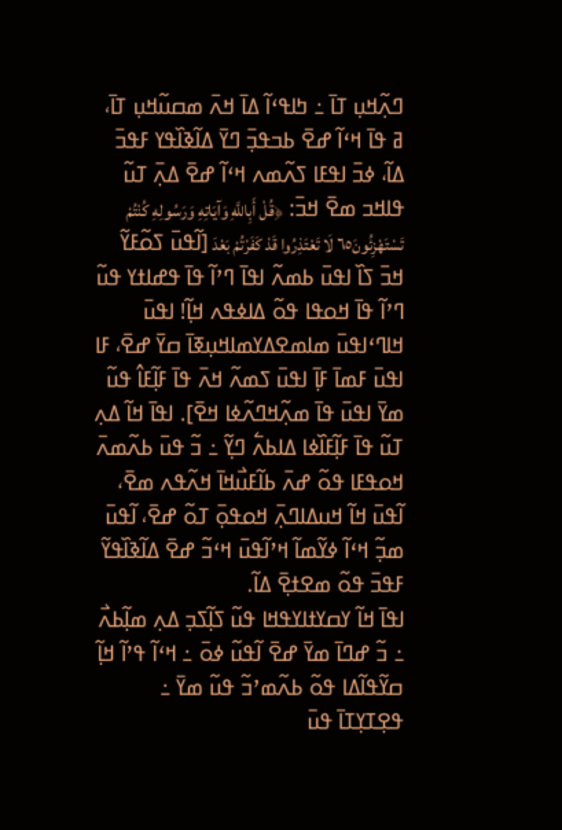ߣߍ߲߬ߞߎ߲ ߠߊ߫ ߸ ߤߊߟߵߊ߬ ߡߊ߫ ߞߍ߫ ߘߛߎ߬ߞߎ߲ ߠߊ߫، ߥ ߟߊ߫ ߞߵߊ߬ ߝߐ߫ ߕߏߟߏ߲߫ ߣߌ߫ ߡߊ߬ߢߊ߰ߟߌ ߓߟߏ߫ ߡߊ߬، ߦߏ߫ ߊߟߓߊ ߖߍ߬ߘߍ ߞߵߊ߬ ߝߐ߫ ߡߍ߲߫ ߠߎ߬ ߟߊߞߏ ߘߐ߫ ߞߏ߫: ﴿قُلْ أَبِاللَّهِ وَآيَاتِهِ وَرَسُولِهِ كُنْتُمْ تَسْتَهْزِئُونَ٦٥ لَا تَعْتَذِرُوا قَدْ كَفَرْتُمْ بَعْدَ [ߊ߬ߟߎ߫ ߖߋ߬ߓߌ߬ ߞߏ߫ ߖߊ߰ ߊߟߎ߫ ߕߘߍ߬ ߊߟߊ߫ ߣߴߊ߬ ߟߊ߫ ߟߝߊߙߌ ߟߎ߬ ߣߴߊ߬ ߟߊ߫ ߞߋߟߊ ߟߋ߬ ߡߊߦߟߍ ߞߊ߲߬! ߊߟߎ߫ ߞߊߣߵߊߟߎ߫ ߘߊߘߐߡߌߘߊߞߎ߲ߧߊ߫ ߛߌ߫ ߝߐ߫، ߓߊ ߊߟߎ߫ ߓߘߊ߫ ߓߊ߲߫ ߊߟߎ߫ ߖߘߍ߬ ߞߍ߫ ߟߊ߫ ߓߊ߲߬ߓߊ߮ ߟߎ߬ ߘߌ߫ ߊߟߎ߫ ߟߊ߫ ߘߍ߲߬ߞߣߍ߬ߦߊ ߞߐ߫]. ߊߟߊ߫ ߞߊ߬ ߡߍ߲ ߠߎ߬ ߟߊ߫ ߓߊ߲߬ߓߊ߰ߦߊ ߡߊߕߍ߱ ߣߌ߲߬ ߸ ߏ߬ ߟߎ߫ ߕߍ߬ߘߍ߫ ߞߋߟߓߊ ߟߋ߬ ߝߍ߫ ߕߊ߬ߓߎ߯ߞߊ߫ ߞߍ߬ߟߍ ߘߐ߫، ߊ߬ߟߎ߫ ߞߊ߬ ߞߎߡߊߣߍ߲߫ ߞߋߟߋ߲߫ ߠߋ߬ ߝߐ߫، ߊ߬ߟߎ߫ ߘߏ߲߬ ߞߵߊ߬ ߦߌ߬ߘߊ߬ ߞߴߊ߬ߟߎ߫ ߞߵߏ߬ ߝߐ߫ ߡߊ߬ߢߊ߰ߟߌ߬ ߓߟߏ߫ ߟߋ߬ ߘߐߙߐ߲߫ ߡߊ߬.
ߊߟߊ߫ ߞߊ߬ ߌߛߌߙߊߌߟߞߊ ߟߎ߬ ߖߊ߲߬ߖߏ߲ ߡߍ߲ ߘߊ߲߬ߕߍ߯ ߸ ߏ߬ ߝߣߊ߫ ߘߌ߫ ߝߐ߫ ߊ߬ߟߎ߬ ߦߋ߫ ߸ ߞߵߊ߬ ߟߴߊ߬ ߞߊ߲߬ ߛߌ߬ߟߊ߬ߡߊ ߟߋ߬ ߕߍ߬ߘߴߏ߬ ߟߎ߬ ߘߌ߫ ߸ ߟߐ߲ߠߌ߲ߠߊ߫ ߟߎ߫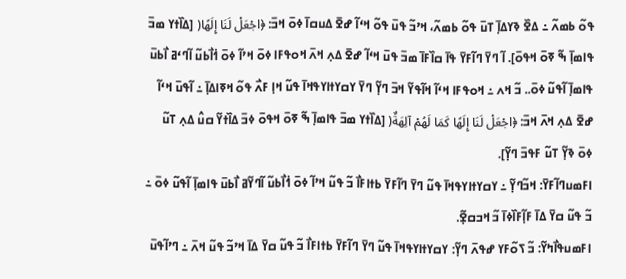ߟߋ߬ ߕߘߍ߬ ߸ ߡߐ߰ ߢߌߡߊ߲߫ ߠߎ߫ ߟߋ߬ ߕߘߍ߬، ߞߴߏ߬ ߟߎ߫ ߟߋ߬ ߞߵߊ߬ ߝߐ߫ ߡߎߛߊ߫ ߦߋ߫ ߞߏ߫: ﴿اجْعَلْ لَنَا إِلَهًا( [ߡߊ߰ߙߌ ߘߏ߫ ߟߊߘߊ߲߫ ߒ߬ ߧߋ߫ ߞߟߋ߫]. ߊ߬ ߣߌ߫ ߣߊ߬ߓߌ߫ ߟߊ߫ ߛߊ߰ߓߊ߫ ߘߏ߫ ߟߎ߫ ߞߵߊ߬ ߝߐ߫ ߡߍ߲ ߞߍ߫ ߞߋߟߓߊ ߦߋ߫ ߞߴߊ߬ ߦߋ߫ ߗ߭ߊ߯ߕߎ߬ ߊ߬ߣߵߥ ߊ߯ߕߎ߫ ߟߊߘߊ߲߫ ߊ߬ߟߎ߬ ߦߋ߫.. ߏ߬ ߞߍ ߸ ߞߋߟߓߊ ߞߵߊ߬ ߞߊ߬ߟߌ߬ ߞߏ߫ ߣߌ߲߬ ߣߌ߫ ߌߛߌߙߊߌߟߞߊ߫ ߟߎ߬ ߞߊ߲ ߓߍ߯ ߟߋ߬ ߞߧߊߡߊ߲߫ ߸ ߊ߬ߟߎ߫ ߞߵߊ߬ ߝߐ߫ ߡߍ߲ ߞߍ߫ ߞߏ߫: ﴿اجْعَلْ لَنَا إِلَهًا كَمَا لَهُمْ آلِهَةٌ( [ߡߊ߰ߙߌ ߘߏ߫ ߟߊߘߊ߲߫ ߒ߬ ߧߋ߫ ߞߟߋ߫ ߦߏ߫ ߡߊ߰ߙߌ߬ ߛߎ߮ ߡߍ߲ ߠߎ߬ ߦߋ߫ ߢߌ߲߬ ߠߎ߬ ߓߟߏ߫ ߣߌ߲߬].
ߊߓߘߎߣߊ߬ߓߌ߫: ߞߏ߬ߣߌ߲߬ ߸ ߌߛߌߙߊߌߟߞߊ߫ ߟߎ߬ ߣߌ߫ ߣߊ߬ߓߌ߫ ߕߙߊߓߊ߯ ߏ߬ ߟߎ߬ ߞߴߊ߬ ߦߋ߫ ߗ߭ߊ߯ߕߎ߬ ߊ߬ߣߌ߬ߥ ߊ߯ߕߎ߫ ߟߊߘߊ߲߫ ߊ߬ߟߎ߬ ߦߋ߫ ߸ ߏ߬ ߟߎ߬ ߛߌ߫ ߡߊ߫ ߓߊ߲߬ߓߊ߰ߦߊ߫ ߏ߬ ߞߏߛߐ߲߬.
ߊߓߘߎߟߊ߯ߤߌ߬: ߏ߬ ߖߋ߬ߓߌ ߝߟߍ߫ ߣߌ߲߬: ߌߛߌߙߊߌߟߞߊ߫ ߟߎ߬ ߣߌ߫ ߣߊ߬ߓߌ߫ ߕߙߊߓߊ߯ ߏ߬ ߟߎ߬ ߛߌ߫ ߡߊ߫ ߞߴߏ߬ ߟߎ߬ ߞߍ߫ ߸ ߣߴߊ߬ߟߎ߫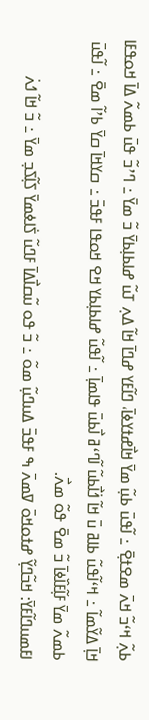ߕߍ߲߬ ߞߵߏ߬ ߞߍ߫ ߘߐߙߐ߲߫ ߸ ߊ߬ߟߎ߫ ߕߎ߲߬ ߘߌ߫ ߞߊ߯ߝߙߌߦߊ߫، ߣߊ߬ߓߌ ߝߣߊ߫ ߞߊ߬ ߡߍ߲ ߠߎ߬ ߝߊߕߊ߲ߕߌ߫ ߏ߬ ߘߌ߫ ߸ ߣߴߏ߬ ߟߎ߫ ߕߘߍ߬ ߡߊ߫ ߞߋߟߓߊ ߞߊ߲߫ ߡߌ߬ߘߊ߬ ߸ ߞߵߊ߬ߟߎ߬ ߕߊߥ ߎ߫ ߞߊ߬ ߗ߭ߊ߯ߕߎ߬ ߊ߬ߣߵߥ ߊ߯ߕߎ߫ ߟߊߘߊ߲߫ ߸ ߊ߬ߟߎ߬ ߝߊߕߊ߲ߕߌ ߞߐ ߞߋߟߊ ߓߟߏ߫ ߸ ߛߌߞߊ߫ ߛߌ߫ ߕߴߊ߬ ߘߐ߫ ߸ ߊ߬ߟߎ߫ ߕߘߍ߬ ߘߌ߫ ߓߊ߲߬ߓߊ߰ߦߊ߫ ߏ߬ ߘߐ߫ ߟߋ߬ ߘߍ߯.
ߊߓߘߎߣߊ߬ߓߌ߫: ߞߏ߬ߣߌ߲߬ ߝߙߋߞߋ߫ ߜߘߍ߫ ߒ ߓߟߏ߫ ߡߎߣߎ߲߬ ߘߋ߬ ߸ ߏ߬ ߟߋ ߎ߬ߛߊ߯ߡߊ߫ ߓߣߎ߬ ߖ߭ߊߦߘߌ߫ ߖߊ߲߬ߖߏ߲ ߘߌ߫ ߸ ߏ߬ ߞߊ߬ ߗߍ߭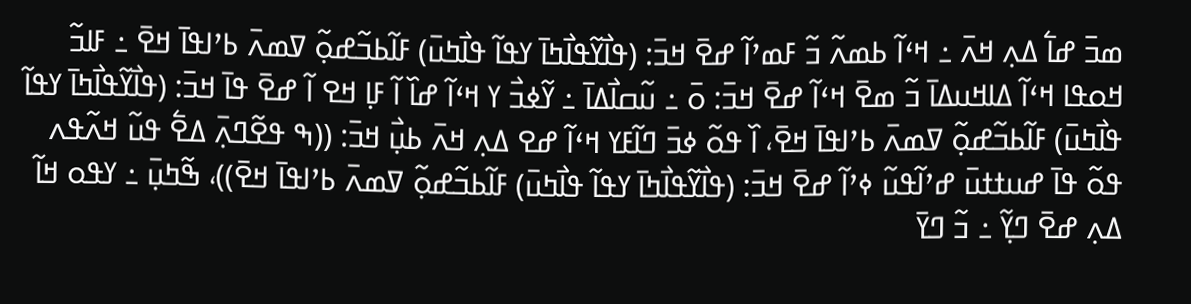ߘߏ߫ ߝߊ߱ ߡߍ߲ ߞߍ߫ ߸ ߞߵߊ߬ ߕߘߍ߬ ߏ߬ ߓߘߴߊ߬ ߝߐ߫ ߞߏ߫: (ߟߊ߯ߌ߬ߟߊ߯ߤߊ߫ ߌߟߊ߬ ߟߊ߯ߤߎ߫) ߓߊ߬ߕߏ߬ߝߋ߲߬ ߜߘߍ߫ ߕߴߊߟߊ߫ ߞߐ߫ ߸ ߓߊߏ߬ ߞߋߟߊ ߞߵߊ߬ ߡߊߞߎߡߊ߫ ߏ߬ ߘߐ߫ ߞߵߊ߬ ߝߐ߫ ߞߏ߫: ߋ߫ ߸ ߎ߬ߛߊ߯ߡߊ߫ ߸ ߌ߬ߦߏ߯ ߌ ߞߵߊ߬ ߝߊ߰ ߊ߬ ߓߊ߲ ߞߐ ߊ߬ ߝߐ߫ ߟߊ߫ ߞߏ߫: (ߟߊ߯ߌ߬ߟߊ߯ߤߊ߫ ߌߟߊ߬ ߟߊ߯ߤߎ߫) ߓߊ߬ߕߏ߬ߝߋ߲߬ ߜߘߍ߫ ߕߴߊߟߊ߫ ߞߐ߫، ߊ߰ ߟߋ߬ ߦߏ߫ ߣߊ߬ߓߌ ߞߵߊ߬ ߝߐ ߡߍ߲ ߞߍ߫ ߕߎ߲߯ ߞߏ߫: ((ߒ ߟߐ߬ߣߍ߲߫ ߡߐ߱ ߟߎ߬ ߞߍ߬ߟߍ ߟߋ߬ ߟߊ߫ ߝߎߙߙߎ߫ ߝߴߊ߬ߟߎ߬ ߦߴߊ߬ ߝߐ߫ ߞߏ߫: (ߟߊ߯ߌ߬ߟߊ߯ߤߊ߫ ߌߟߊ߬ ߟߊ߯ߤߎ߫) ߓߊ߬ߕߏ߬ߝߋ߲߬ ߜߘߍ߫ ߕߴߊߟߊ߫ ߞߐ߫))، ߒ߬ߤߎ߲߫ ߸ ߌߟߋ ߞߊ߬ ߡߍ߲ ߝߐ߫ ߣߌ߲߬ ߸ ߏ߬ ߣߌ߫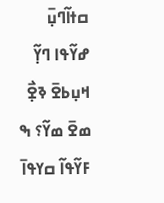ߛߙߊ߬ߣߎ߲߫ ߝߌ߬ߟߊ ߣߌ߲߬ ߞߎ߲ߕߐ߫ ߢߐ߲߯ ߘߐ߫ ߘߌ߬؟ ߒ ߓߌ߬ߟߊ߬ ߛߌߟߊ߫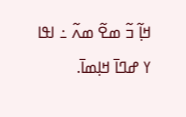ߞߊ߲߬ ߏ߬ ߘߐ߬ ߘߍ߬ ߸ ߊߟߊ ߌ ߝߣߊ߫ ߞߊ߲ߘߊ߫.